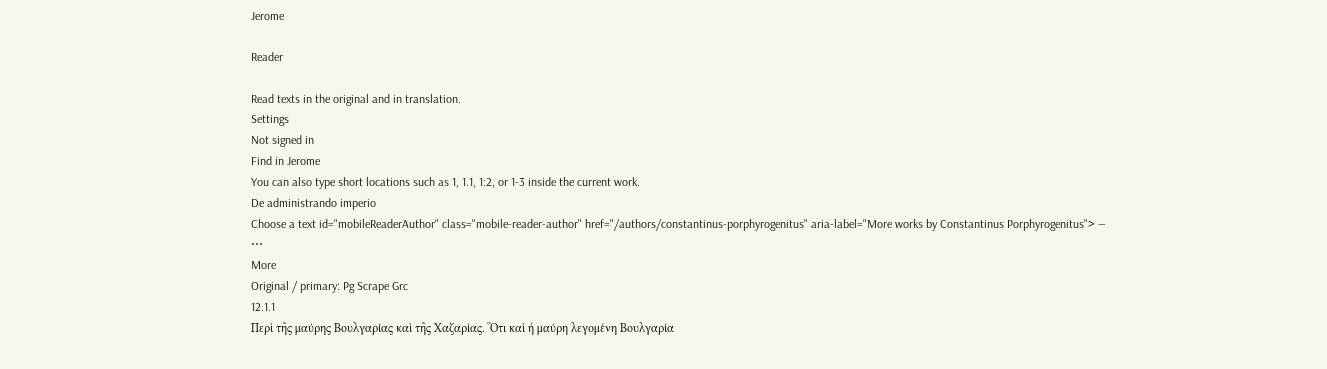Jerome

Reader

Read texts in the original and in translation.
Settings
Not signed in
Find in Jerome
You can also type short locations such as 1, 1.1, 1:2, or 1-3 inside the current work.
De administrando imperio
Choose a text id="mobileReaderAuthor" class="mobile-reader-author" href="/authors/constantinus-porphyrogenitus" aria-label="More works by Constantinus Porphyrogenitus"> —
⋯
More
Original / primary: Pg Scrape Grc
12.1.1
Περὶ τῆς μαύρης Βουλγαρίας καὶ τῆς Χαζαρίας. Ὅτι καὶ ἡ μαύρη λεγομένη Βουλγαρία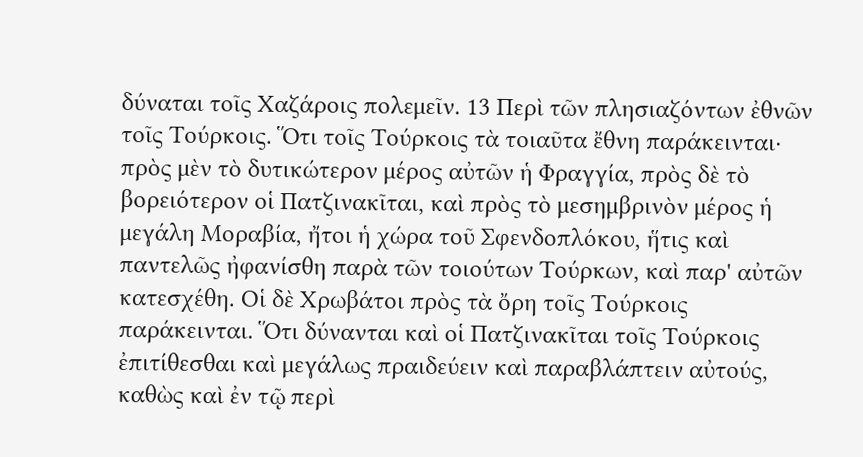δύναται τοῖς Χαζάροις πολεμεῖν. 13 Περὶ τῶν πλησιαζόντων ἐθνῶν τοῖς Τούρκοις. Ὅτι τοῖς Τούρκοις τὰ τοιαῦτα ἔθνη παράκεινται· πρὸς μὲν τὸ δυτικώτερον μέρος αὐτῶν ἡ Φραγγία, πρὸς δὲ τὸ βορειότερον οἱ Πατζινακῖται, καὶ πρὸς τὸ μεσημβρινὸν μέρος ἡ μεγάλη Μοραβία, ἤτοι ἡ χώρα τοῦ Σφενδοπλόκου, ἥτις καὶ παντελῶς ἠφανίσθη παρὰ τῶν τοιούτων Τούρκων, καὶ παρ' αὐτῶν κατεσχέθη. Οἱ δὲ Χρωβάτοι πρὸς τὰ ὄρη τοῖς Τούρκοις παράκεινται. Ὅτι δύνανται καὶ οἱ Πατζινακῖται τοῖς Τούρκοις ἐπιτίθεσθαι καὶ μεγάλως πραιδεύειν καὶ παραβλάπτειν αὐτούς, καθὼς καὶ ἐν τῷ περὶ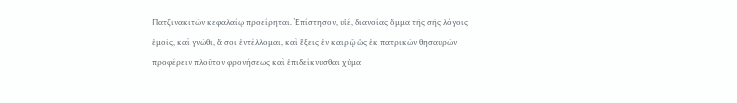Πατζινακιτῶν κεφαλαίῳ προείρηται. Ἐπίστησον, υἱέ, διανοίας ὄμμα τῆς σῆς λόγοις ἐμοῖς, καὶ γνῶθι, ἅ σοι ἐντέλλομαι, καὶ ἕξεις ἐν καιρῷ ὡς ἐκ πατρικῶν θησαυρῶν προφέρειν πλοῦτον φρονήσεως καὶ ἐπιδείκνυσθαι χύμα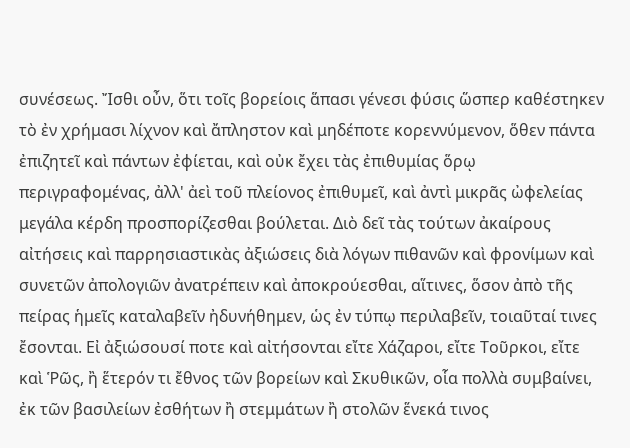συνέσεως. Ἴσθι οὖν, ὅτι τοῖς βορείοις ἅπασι γένεσι φύσις ὥσπερ καθέστηκεν τὸ ἐν χρήμασι λίχνον καὶ ἄπληστον καὶ μηδέποτε κορεννύμενον, ὅθεν πάντα ἐπιζητεῖ καὶ πάντων ἐφίεται, καὶ οὐκ ἔχει τὰς ἐπιθυμίας ὅρῳ περιγραφομένας, ἀλλ' ἀεὶ τοῦ πλείονος ἐπιθυμεῖ, καὶ ἀντὶ μικρᾶς ὠφελείας μεγάλα κέρδη προσπορίζεσθαι βούλεται. Διὸ δεῖ τὰς τούτων ἀκαίρους αἰτήσεις καὶ παρρησιαστικὰς ἀξιώσεις διὰ λόγων πιθανῶν καὶ φρονίμων καὶ συνετῶν ἀπολογιῶν ἀνατρέπειν καὶ ἀποκρούεσθαι, αἵτινες, ὅσον ἀπὸ τῆς πείρας ἡμεῖς καταλαβεῖν ἠδυνήθημεν, ὡς ἐν τύπῳ περιλαβεῖν, τοιαῦταί τινες ἔσονται. Εἰ ἀξιώσουσί ποτε καὶ αἰτήσονται εἴτε Χάζαροι, εἴτε Τοῦρκοι, εἴτε καὶ Ῥῶς, ἢ ἕτερόν τι ἔθνος τῶν βορείων καὶ Σκυθικῶν, οἷα πολλὰ συμβαίνει, ἐκ τῶν βασιλείων ἐσθήτων ἢ στεμμάτων ἢ στολῶν ἕνεκά τινος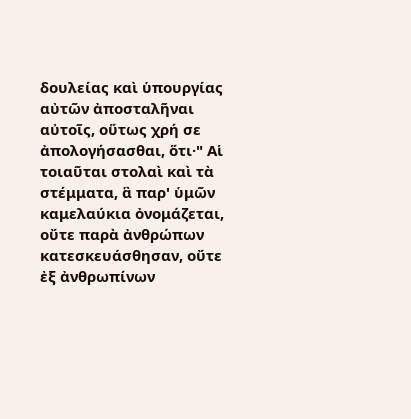δουλείας καὶ ὑπουργίας αὐτῶν ἀποσταλῆναι αὐτοῖς, οὕτως χρή σε ἀπολογήσασθαι, ὅτι·" Αἱ τοιαῦται στολαὶ καὶ τὰ στέμματα, ἃ παρ' ὑμῶν καμελαύκια ὀνομάζεται, οὔτε παρὰ ἀνθρώπων κατεσκευάσθησαν, οὔτε ἐξ ἀνθρωπίνων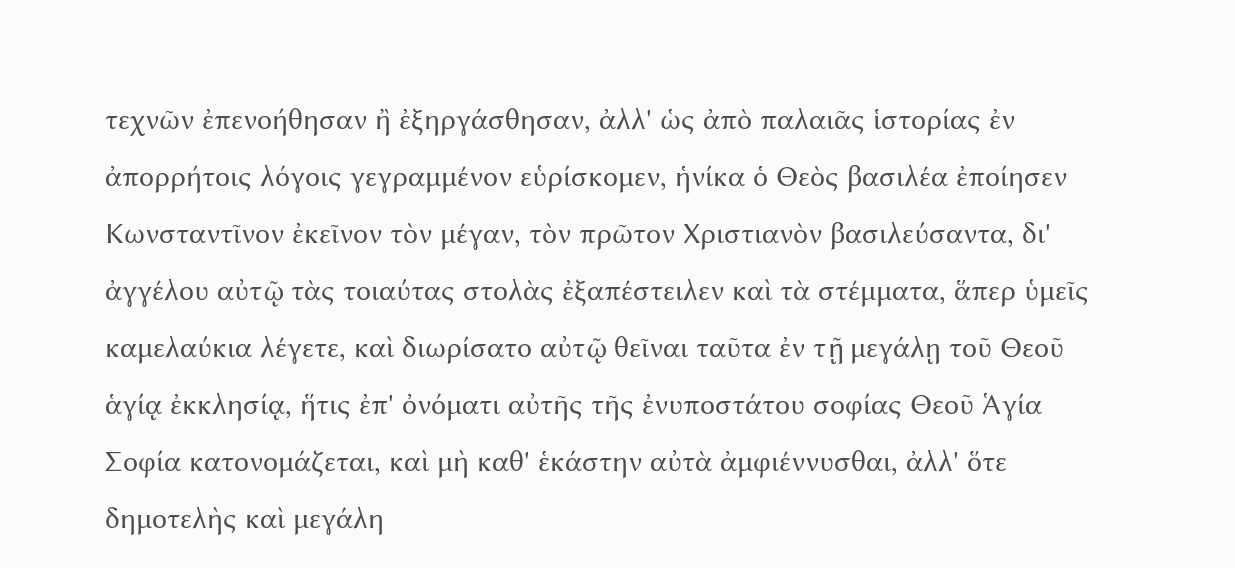τεχνῶν ἐπενοήθησαν ἢ ἐξηργάσθησαν, ἀλλ' ὡς ἀπὸ παλαιᾶς ἱστορίας ἐν ἀπορρήτοις λόγοις γεγραμμένον εὑρίσκομεν, ἡνίκα ὁ Θεὸς βασιλέα ἐποίησεν Κωνσταντῖνον ἐκεῖνον τὸν μέγαν, τὸν πρῶτον Χριστιανὸν βασιλεύσαντα, δι' ἀγγέλου αὐτῷ τὰς τοιαύτας στολὰς ἐξαπέστειλεν καὶ τὰ στέμματα, ἅπερ ὑμεῖς καμελαύκια λέγετε, καὶ διωρίσατο αὐτῷ θεῖναι ταῦτα ἐν τῇ μεγάλῃ τοῦ Θεοῦ ἁγίᾳ ἐκκλησίᾳ, ἥτις ἐπ' ὀνόματι αὐτῆς τῆς ἐνυποστάτου σοφίας Θεοῦ Ἁγία Σοφία κατονομάζεται, καὶ μὴ καθ' ἑκάστην αὐτὰ ἀμφιέννυσθαι, ἀλλ' ὅτε δημοτελὴς καὶ μεγάλη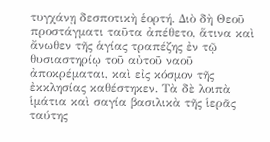τυγχάνῃ δεσποτικὴ ἑορτή. Διὸ δὴ Θεοῦ προστάγματι ταῦτα ἀπέθετο, ἅτινα καὶ ἄνωθεν τῆς ἁγίας τραπέζης ἐν τῷ θυσιαστηρίῳ τοῦ αὐτοῦ ναοῦ ἀποκρέμαται, καὶ εἰς κόσμον τῆς ἐκκλησίας καθέστηκεν. Τὰ δὲ λοιπὰ ἱμάτια καὶ σαγία βασιλικὰ τῆς ἱερᾶς ταύτης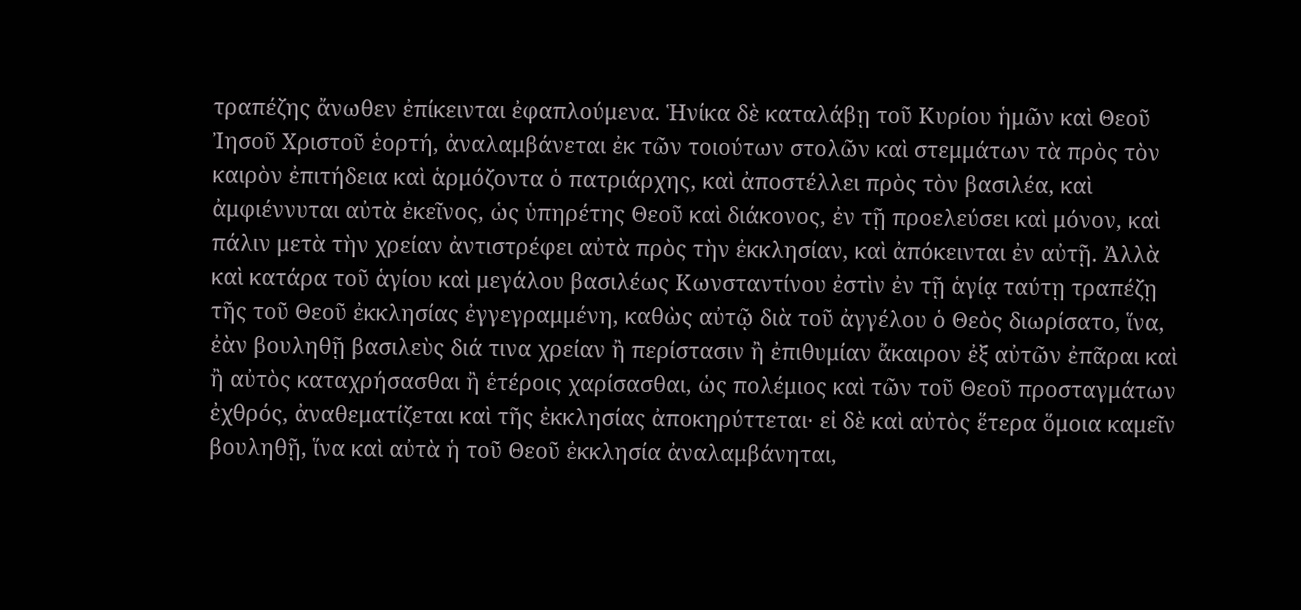τραπέζης ἄνωθεν ἐπίκεινται ἐφαπλούμενα. Ἡνίκα δὲ καταλάβῃ τοῦ Κυρίου ἡμῶν καὶ Θεοῦ Ἰησοῦ Χριστοῦ ἑορτή, ἀναλαμβάνεται ἐκ τῶν τοιούτων στολῶν καὶ στεμμάτων τὰ πρὸς τὸν καιρὸν ἐπιτήδεια καὶ ἁρμόζοντα ὁ πατριάρχης, καὶ ἀποστέλλει πρὸς τὸν βασιλέα, καὶ ἀμφιέννυται αὐτὰ ἐκεῖνος, ὡς ὑπηρέτης Θεοῦ καὶ διάκονος, ἐν τῇ προελεύσει καὶ μόνον, καὶ πάλιν μετὰ τὴν χρείαν ἀντιστρέφει αὐτὰ πρὸς τὴν ἐκκλησίαν, καὶ ἀπόκεινται ἐν αὐτῇ. Ἀλλὰ καὶ κατάρα τοῦ ἁγίου καὶ μεγάλου βασιλέως Κωνσταντίνου ἐστὶν ἐν τῇ ἁγίᾳ ταύτῃ τραπέζῃ τῆς τοῦ Θεοῦ ἐκκλησίας ἐγγεγραμμένη, καθὼς αὐτῷ διὰ τοῦ ἀγγέλου ὁ Θεὸς διωρίσατο, ἵνα, ἐὰν βουληθῇ βασιλεὺς διά τινα χρείαν ἢ περίστασιν ἢ ἐπιθυμίαν ἄκαιρον ἐξ αὐτῶν ἐπᾶραι καὶ ἢ αὐτὸς καταχρήσασθαι ἢ ἑτέροις χαρίσασθαι, ὡς πολέμιος καὶ τῶν τοῦ Θεοῦ προσταγμάτων ἐχθρός, ἀναθεματίζεται καὶ τῆς ἐκκλησίας ἀποκηρύττεται· εἰ δὲ καὶ αὐτὸς ἕτερα ὅμοια καμεῖν βουληθῇ, ἵνα καὶ αὐτὰ ἡ τοῦ Θεοῦ ἐκκλησία ἀναλαμβάνηται,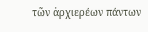τῶν ἀρχιερέων πάντων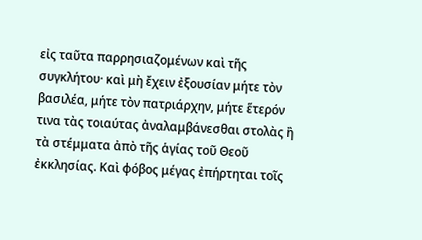εἰς ταῦτα παρρησιαζομένων καὶ τῆς συγκλήτου· καὶ μὴ ἔχειν ἐξουσίαν μήτε τὸν βασιλέα, μήτε τὸν πατριάρχην, μήτε ἕτερόν τινα τὰς τοιαύτας ἀναλαμβάνεσθαι στολὰς ἢ τὰ στέμματα ἀπὸ τῆς ἁγίας τοῦ Θεοῦ ἐκκλησίας. Καὶ φόβος μέγας ἐπήρτηται τοῖς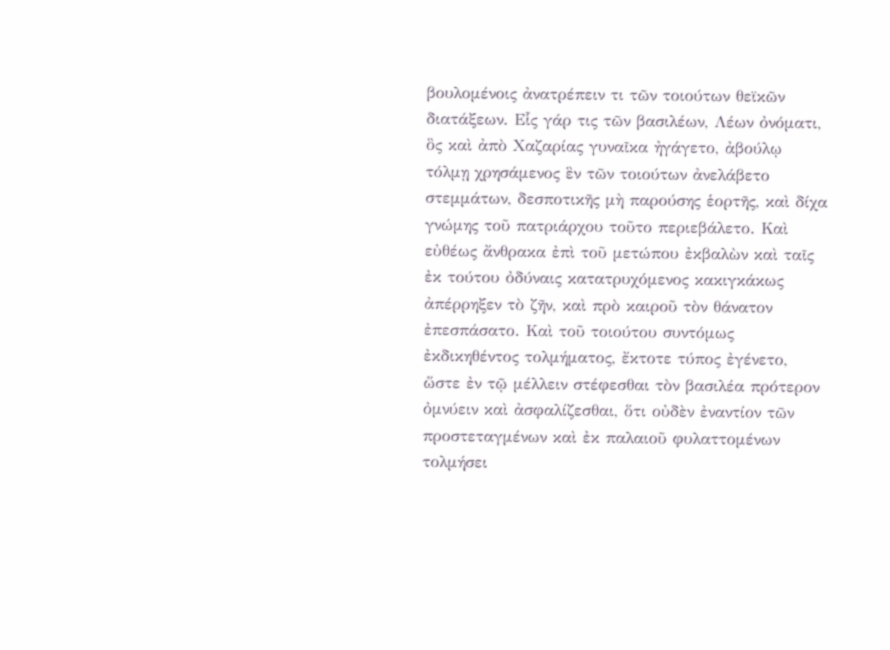βουλομένοις ἀνατρέπειν τι τῶν τοιούτων θεϊκῶν διατάξεων. Εἷς γάρ τις τῶν βασιλέων, Λέων ὀνόματι, ὃς καὶ ἀπὸ Χαζαρίας γυναῖκα ἠγάγετο, ἀβούλῳ τόλμῃ χρησάμενος ἓν τῶν τοιούτων ἀνελάβετο στεμμάτων, δεσποτικῆς μὴ παρούσης ἑορτῆς, καὶ δίχα γνώμης τοῦ πατριάρχου τοῦτο περιεβάλετο. Καὶ εὐθέως ἄνθρακα ἐπὶ τοῦ μετώπου ἐκβαλὼν καὶ ταῖς ἐκ τούτου ὀδύναις κατατρυχόμενος κακιγκάκως ἀπέρρηξεν τὸ ζῆν, καὶ πρὸ καιροῦ τὸν θάνατον ἐπεσπάσατο. Καὶ τοῦ τοιούτου συντόμως ἐκδικηθέντος τολμήματος, ἔκτοτε τύπος ἐγένετο, ὥστε ἐν τῷ μέλλειν στέφεσθαι τὸν βασιλέα πρότερον ὀμνύειν καὶ ἀσφαλίζεσθαι, ὅτι οὐδὲν ἐναντίον τῶν προστεταγμένων καὶ ἐκ παλαιοῦ φυλαττομένων τολμήσει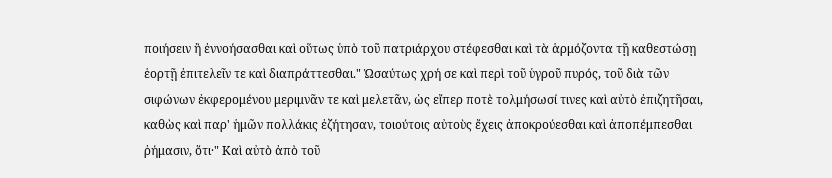ποιήσειν ἢ ἐννοήσασθαι καὶ οὕτως ὑπὸ τοῦ πατριάρχου στέφεσθαι καὶ τὰ ἁρμόζοντα τῇ καθεστώσῃ ἑορτῇ ἐπιτελεῖν τε καὶ διαπράττεσθαι." Ὡσαύτως χρή σε καὶ περὶ τοῦ ὑγροῦ πυρός, τοῦ διὰ τῶν σιφώνων ἐκφερομένου μεριμνᾶν τε καὶ μελετᾶν, ὡς εἴπερ ποτὲ τολμήσωσί τινες καὶ αὐτὸ ἐπιζητῆσαι, καθὼς καὶ παρ' ἡμῶν πολλάκις ἐζήτησαν, τοιούτοις αὐτοὺς ἔχεις ἀποκρούεσθαι καὶ ἀποπέμπεσθαι ῥήμασιν, ὅτι·" Καὶ αὐτὸ ἀπὸ τοῦ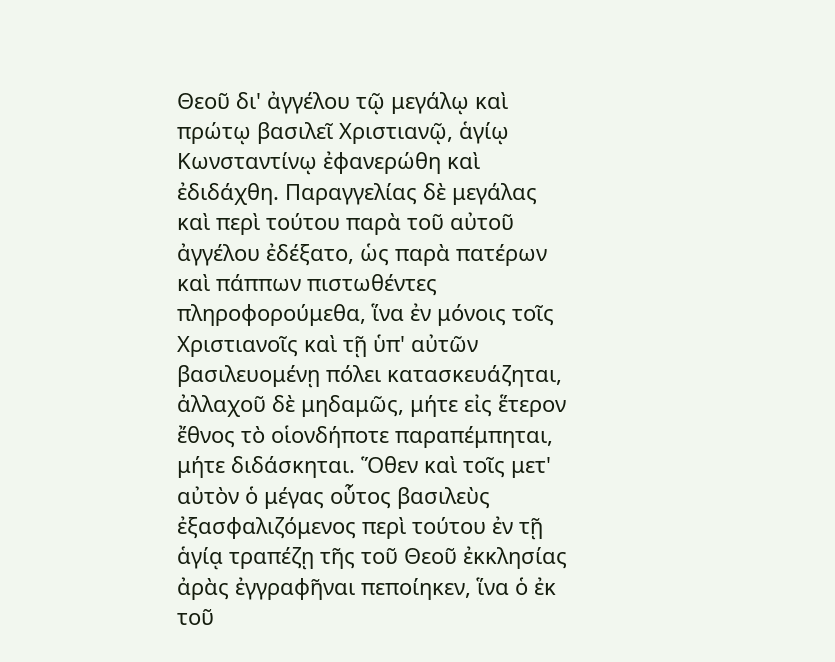Θεοῦ δι' ἀγγέλου τῷ μεγάλῳ καὶ πρώτῳ βασιλεῖ Χριστιανῷ, ἁγίῳ Κωνσταντίνῳ ἐφανερώθη καὶ ἐδιδάχθη. Παραγγελίας δὲ μεγάλας καὶ περὶ τούτου παρὰ τοῦ αὐτοῦ ἀγγέλου ἐδέξατο, ὡς παρὰ πατέρων καὶ πάππων πιστωθέντες πληροφορούμεθα, ἵνα ἐν μόνοις τοῖς Χριστιανοῖς καὶ τῇ ὑπ' αὐτῶν βασιλευομένῃ πόλει κατασκευάζηται, ἀλλαχοῦ δὲ μηδαμῶς, μήτε εἰς ἕτερον ἔθνος τὸ οἱονδήποτε παραπέμπηται, μήτε διδάσκηται. Ὅθεν καὶ τοῖς μετ' αὐτὸν ὁ μέγας οὗτος βασιλεὺς ἐξασφαλιζόμενος περὶ τούτου ἐν τῇ ἁγίᾳ τραπέζῃ τῆς τοῦ Θεοῦ ἐκκλησίας ἀρὰς ἐγγραφῆναι πεποίηκεν, ἵνα ὁ ἐκ τοῦ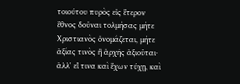τοιούτου πυρὸς εἰς ἕτερον ἔθνος δοῦναι τολμήσας μήτε Χριστιανὸς ὀνομάζεται, μήτε ἀξίας τινὸς ἢ ἀρχῆς ἀξιοῦται· ἀλλ' εἴ τινα καὶ ἔχων τύχῃ, καὶ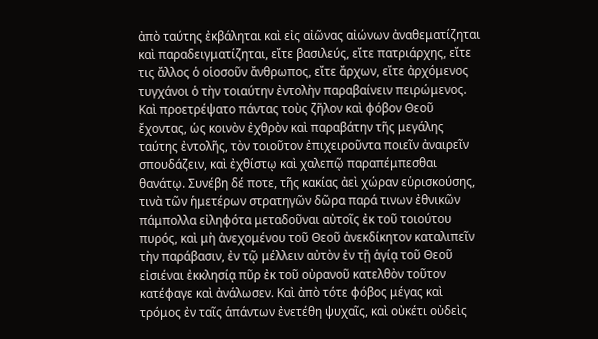ἀπὸ ταύτης ἐκβάληται καὶ εἰς αἰῶνας αἰώνων ἀναθεματίζηται καὶ παραδειγματίζηται, εἴτε βασιλεύς, εἴτε πατριάρχης, εἴτε τις ἄλλος ὁ οἱοσοῦν ἄνθρωπος, εἴτε ἄρχων, εἴτε ἀρχόμενος τυγχάνοι ὁ τὴν τοιαύτην ἐντολὴν παραβαίνειν πειρώμενος. Καὶ προετρέψατο πάντας τοὺς ζῆλον καὶ φόβον Θεοῦ ἔχοντας, ὡς κοινὸν ἐχθρὸν καὶ παραβάτην τῆς μεγάλης ταύτης ἐντολῆς, τὸν τοιοῦτον ἐπιχειροῦντα ποιεῖν ἀναιρεῖν σπουδάζειν, καὶ ἐχθίστῳ καὶ χαλεπῷ παραπέμπεσθαι θανάτῳ. Συνέβη δέ ποτε, τῆς κακίας ἀεὶ χώραν εὑρισκούσης, τινὰ τῶν ἡμετέρων στρατηγῶν δῶρα παρά τινων ἐθνικῶν πάμπολλα εἰληφότα μεταδοῦναι αὐτοῖς ἐκ τοῦ τοιούτου πυρός, καὶ μὴ ἀνεχομένου τοῦ Θεοῦ ἀνεκδίκητον καταλιπεῖν τὴν παράβασιν, ἐν τῷ μέλλειν αὐτὸν ἐν τῇ ἁγίᾳ τοῦ Θεοῦ εἰσιέναι ἐκκλησίᾳ πῦρ ἐκ τοῦ οὐρανοῦ κατελθὸν τοῦτον κατέφαγε καὶ ἀνάλωσεν. Καὶ ἀπὸ τότε φόβος μέγας καὶ τρόμος ἐν ταῖς ἁπάντων ἐνετέθη ψυχαῖς, καὶ οὐκέτι οὐδεὶς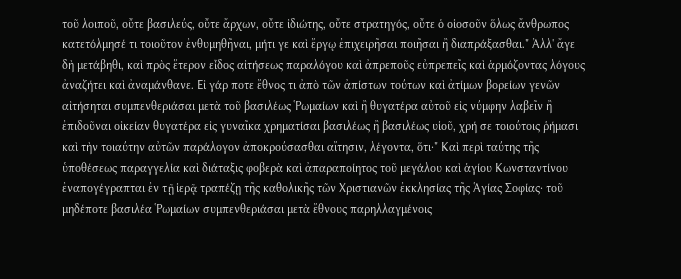τοῦ λοιποῦ, οὔτε βασιλεύς, οὔτε ἄρχων, οὔτε ἰδιώτης, οὔτε στρατηγός, οὔτε ὁ οἱοσοῦν ὅλως ἄνθρωπος κατετόλμησέ τι τοιοῦτον ἐνθυμηθῆναι, μήτι γε καὶ ἔργῳ ἐπιχειρῆσαι ποιῆσαι ἢ διαπράξασθαι." Ἀλλ' ἄγε δὴ μετάβηθι, καὶ πρὸς ἕτερον εἶδος αἰτήσεως παραλόγου καὶ ἀπρεποῦς εὐπρεπεῖς καὶ ἁρμόζοντας λόγους ἀναζήτει καὶ ἀναμάνθανε. Εἰ γάρ ποτε ἔθνος τι ἀπὸ τῶν ἀπίστων τούτων καὶ ἀτίμων βορείων γενῶν αἰτήσηται συμπενθεριάσαι μετὰ τοῦ βασιλέως Ῥωμαίων καὶ ἢ θυγατέρα αὐτοῦ εἰς νύμφην λαβεῖν ἢ ἐπιδοῦναι οἰκείαν θυγατέρα εἰς γυναῖκα χρηματίσαι βασιλέως ἢ βασιλέως υἱοῦ, χρή σε τοιούτοις ῥήμασι καὶ τὴν τοιαύτην αὐτῶν παράλογον ἀποκρούσασθαι αἴτησιν, λέγοντα, ὅτι·" Καὶ περὶ ταύτης τῆς ὑποθέσεως παραγγελία καὶ διάταξις φοβερὰ καὶ ἀπαραποίητος τοῦ μεγάλου καὶ ἁγίου Κωνσταντίνου ἐναπογέγραπται ἐν τῇ ἱερᾷ τραπέζῃ τῆς καθολικῆς τῶν Χριστιανῶν ἐκκλησίας τῆς Ἁγίας Σοφίας· τοῦ μηδέποτε βασιλέα Ῥωμαίων συμπενθεριάσαι μετὰ ἔθνους παρηλλαγμένοις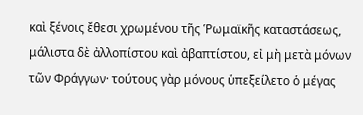καὶ ξένοις ἔθεσι χρωμένου τῆς Ῥωμαϊκῆς καταστάσεως, μάλιστα δὲ ἀλλοπίστου καὶ ἀβαπτίστου, εἰ μὴ μετὰ μόνων τῶν Φράγγων· τούτους γὰρ μόνους ὑπεξείλετο ὁ μέγας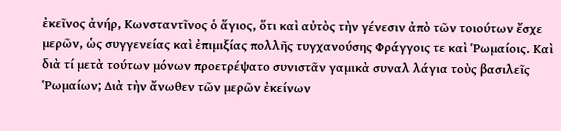ἐκεῖνος ἀνήρ, Κωνσταντῖνος ὁ ἅγιος, ὅτι καὶ αὐτὸς τὴν γένεσιν ἀπὸ τῶν τοιούτων ἔσχε μερῶν, ὡς συγγενείας καὶ ἐπιμιξίας πολλῆς τυγχανούσης Φράγγοις τε καὶ Ῥωμαίοις. Καὶ διὰ τί μετὰ τούτων μόνων προετρέψατο συνιστᾶν γαμικὰ συναλ λάγια τοὺς βασιλεῖς Ῥωμαίων; Διὰ τὴν ἄνωθεν τῶν μερῶν ἐκείνων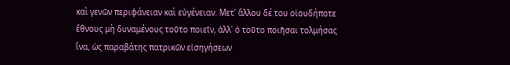καὶ γενῶν περιφάνειαν καὶ εὐγένειαν. Μετ' ἄλλου δέ του οἱουδήποτε ἔθνους μὴ δυναμένους τοῦτο ποιεῖν, ἀλλ' ὁ τοῦτο ποιῆσαι τολμήσας ἵνα, ὡς παραβάτης πατρικῶν εἰσηγήσεων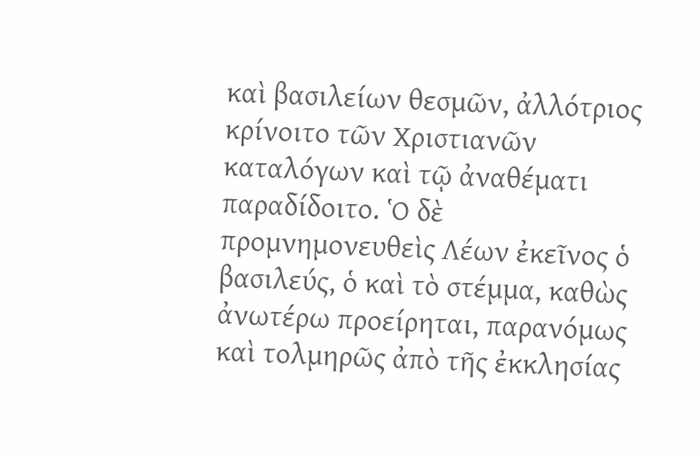καὶ βασιλείων θεσμῶν, ἀλλότριος κρίνοιτο τῶν Χριστιανῶν καταλόγων καὶ τῷ ἀναθέματι παραδίδοιτο. Ὁ δὲ προμνημονευθεὶς Λέων ἐκεῖνος ὁ βασιλεύς, ὁ καὶ τὸ στέμμα, καθὼς ἀνωτέρω προείρηται, παρανόμως καὶ τολμηρῶς ἀπὸ τῆς ἐκκλησίας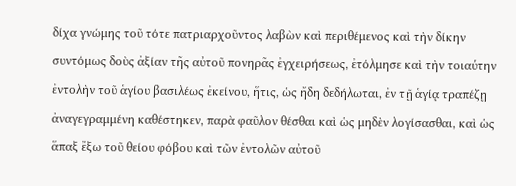δίχα γνώμης τοῦ τότε πατριαρχοῦντος λαβὼν καὶ περιθέμενος καὶ τὴν δίκην συντόμως δοὺς ἀξίαν τῆς αὐτοῦ πονηρᾶς ἐγχειρήσεως, ἐτόλμησε καὶ τὴν τοιαύτην ἐντολὴν τοῦ ἁγίου βασιλέως ἐκείνου, ἥτις, ὡς ἤδη δεδήλωται, ἐν τῇ ἁγίᾳ τραπέζῃ ἀναγεγραμμένη καθέστηκεν, παρὰ φαῦλον θέσθαι καὶ ὡς μηδὲν λογίσασθαι, καὶ ὡς ἅπαξ ἔξω τοῦ θείου φόβου καὶ τῶν ἐντολῶν αὐτοῦ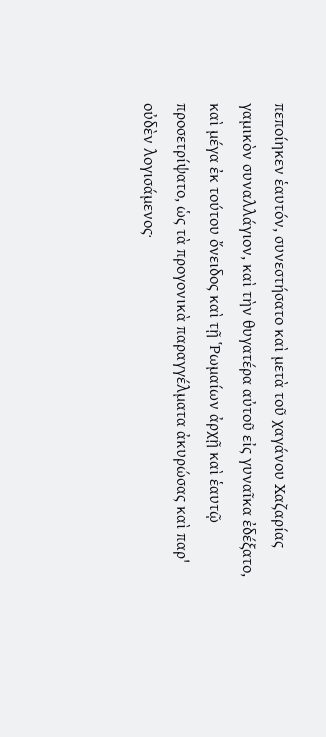πεποίηκεν ἑαυτόν, συνεστήσατο καὶ μετὰ τοῦ χαγάνου Χαζαρίας γαμικὸν συναλλάγιον, καὶ τὴν θυγατέρα αὐτοῦ εἰς γυναῖκα ἐδέξατο, καὶ μέγα ἐκ τούτου ὄνειδος καὶ τῇ Ῥωμαίων ἀρχῇ καὶ ἑαυτῷ προσετρίψατο, ὡς τὰ προγονικὰ παραγγέλματα ἀκυρώσας καὶ παρ' οὐδὲν λογισάμενος·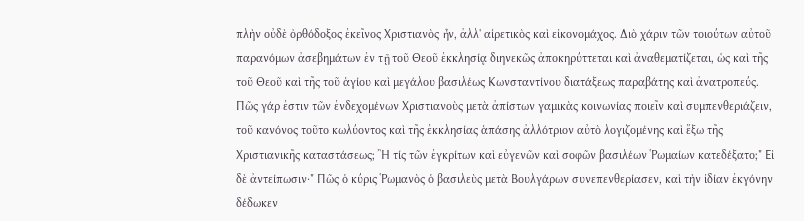πλὴν οὐδὲ ὀρθόδοξος ἐκεῖνος Χριστιανὸς ἦν, ἀλλ' αἱρετικὸς καὶ εἰκονομάχος. Διὸ χάριν τῶν τοιούτων αὐτοῦ παρανόμων ἀσεβημάτων ἐν τῇ τοῦ Θεοῦ ἐκκλησίᾳ διηνεκῶς ἀποκηρύττεται καὶ ἀναθεματίζεται, ὡς καὶ τῆς τοῦ Θεοῦ καὶ τῆς τοῦ ἁγίου καὶ μεγάλου βασιλέως Κωνσταντίνου διατάξεως παραβάτης καὶ ἀνατροπεύς. Πῶς γάρ ἐστιν τῶν ἐνδεχομένων Χριστιανοὺς μετὰ ἀπίστων γαμικὰς κοινωνίας ποιεῖν καὶ συμπενθεριάζειν, τοῦ κανόνος τοῦτο κωλύοντος καὶ τῆς ἐκκλησίας ἁπάσης ἀλλότριον αὐτὸ λογιζομένης καὶ ἔξω τῆς Χριστιανικῆς καταστάσεως; Ἢ τίς τῶν ἐγκρίτων καὶ εὐγενῶν καὶ σοφῶν βασιλέων Ῥωμαίων κατεδέξατο;" Εἰ δὲ ἀντείπωσιν·" Πῶς ὁ κύρις Ῥωμανὸς ὁ βασιλεὺς μετὰ Βουλγάρων συνεπενθερίασεν, καὶ τὴν ἰδίαν ἐκγόνην δέδωκεν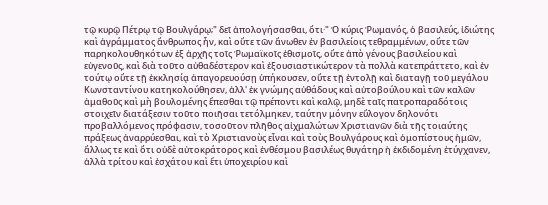τῷ κυρῷ Πέτρῳ τῷ Βουλγάρῳ;" δεῖ ἀπολογήσασθαι, ὅτι·" Ὁ κύρις Ῥωμανός, ὁ βασιλεύς, ἰδιώτης καὶ ἀγράμματος ἄνθρωπος ἦν, καὶ οὔτε τῶν ἄνωθεν ἐν βασιλείοις τεθραμμένων, οὔτε τῶν παρηκολουθηκότων ἐξ ἀρχῆς τοῖς Ῥωμαϊκοῖς ἐθισμοῖς, οὔτε ἀπὸ γένους βασιλείου καὶ εὐγενοῦς, καὶ διὰ τοῦτο αὐθαδέστερον καὶ ἐξουσιαστικώτερον τὰ πολλὰ κατεπράττετο, καὶ ἐν τούτῳ οὔτε τῇ ἐκκλησίᾳ ἀπαγορευούσῃ ὑπήκουσεν, οὔτε τῇ ἐντολῇ καὶ διαταγῇ τοῦ μεγάλου Κωνσταντίνου κατηκολούθησεν, ἀλλ' ἐκ γνώμης αὐθάδους καὶ αὐτοβούλου καὶ τῶν καλῶν ἀμαθοῦς καὶ μὴ βουλομένης ἕπεσθαι τῷ πρέποντι καὶ καλῷ, μηδὲ ταῖς πατροπαραδότοις στοιχεῖν διατάξεσιν τοῦτο ποιῆσαι τετόλμηκεν, ταύτην μόνην εὔλογον δηλονότι προβαλλόμενος πρόφασιν, τοσοῦτον πλῆθος αἰχμαλώτων Χριστιανῶν διὰ τῆς τοιαύτης πράξεως ἀναρρύεσθαι, καὶ τὸ Χριστιανοὺς εἶναι καὶ τοὺς Βουλγάρους καὶ ὁμοπίστους ἡμῶν, ἄλλως τε καὶ ὅτι οὐδὲ αὐτοκράτορος καὶ ἐνθέσμου βασιλέως θυγάτηρ ἡ ἐκδιδομένη ἐτύγχανεν, ἀλλὰ τρίτου καὶ ἐσχάτου καὶ ἔτι ὑποχειρίου καὶ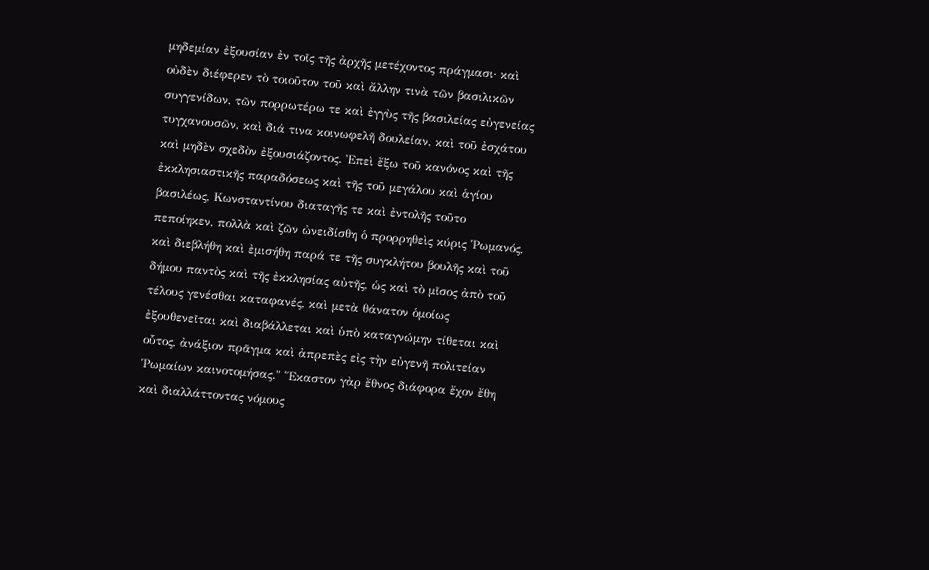μηδεμίαν ἐξουσίαν ἐν τοῖς τῆς ἀρχῆς μετέχοντος πράγμασι· καὶ οὐδὲν διέφερεν τὸ τοιοῦτον τοῦ καὶ ἄλλην τινὰ τῶν βασιλικῶν συγγενίδων, τῶν πορρωτέρω τε καὶ ἐγγὺς τῆς βασιλείας εὐγενείας τυγχανουσῶν, καὶ διά τινα κοινωφελῆ δουλείαν, καὶ τοῦ ἐσχάτου καὶ μηδὲν σχεδὸν ἐξουσιάζοντος. Ἐπεὶ ἔξω τοῦ κανόνος καὶ τῆς ἐκκλησιαστικῆς παραδόσεως καὶ τῆς τοῦ μεγάλου καὶ ἁγίου βασιλέως, Κωνσταντίνου διαταγῆς τε καὶ ἐντολῆς τοῦτο πεποίηκεν, πολλὰ καὶ ζῶν ὠνειδίσθη ὁ προρρηθεὶς κύρις Ῥωμανός, καὶ διεβλήθη καὶ ἐμισήθη παρά τε τῆς συγκλήτου βουλῆς καὶ τοῦ δήμου παντὸς καὶ τῆς ἐκκλησίας αὐτῆς, ὡς καὶ τὸ μῖσος ἀπὸ τοῦ τέλους γενέσθαι καταφανές, καὶ μετὰ θάνατον ὁμοίως ἐξουθενεῖται καὶ διαβάλλεται καὶ ὑπὸ καταγνώμην τίθεται καὶ οὗτος, ἀνάξιον πρᾶγμα καὶ ἀπρεπὲς εἰς τὴν εὐγενῆ πολιτείαν Ῥωμαίων καινοτομήσας." Ἕκαστον γὰρ ἔθνος διάφορα ἔχον ἔθη καὶ διαλλάττοντας νόμους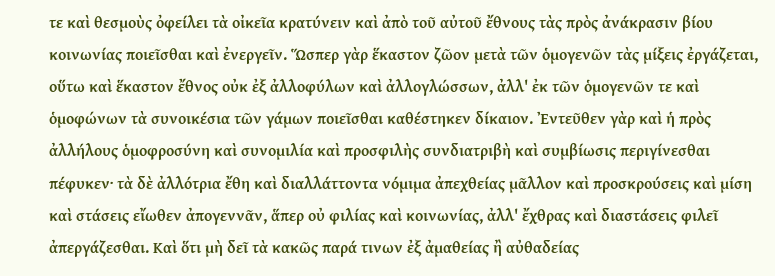τε καὶ θεσμοὺς ὀφείλει τὰ οἰκεῖα κρατύνειν καὶ ἀπὸ τοῦ αὐτοῦ ἔθνους τὰς πρὸς ἀνάκρασιν βίου κοινωνίας ποιεῖσθαι καὶ ἐνεργεῖν. Ὥσπερ γὰρ ἕκαστον ζῶον μετὰ τῶν ὁμογενῶν τὰς μίξεις ἐργάζεται, οὕτω καὶ ἕκαστον ἔθνος οὐκ ἐξ ἀλλοφύλων καὶ ἀλλογλώσσων, ἀλλ' ἐκ τῶν ὁμογενῶν τε καὶ ὁμοφώνων τὰ συνοικέσια τῶν γάμων ποιεῖσθαι καθέστηκεν δίκαιον. Ἐντεῦθεν γὰρ καὶ ἡ πρὸς ἀλλήλους ὁμοφροσύνη καὶ συνομιλία καὶ προσφιλὴς συνδιατριβὴ καὶ συμβίωσις περιγίνεσθαι πέφυκεν· τὰ δὲ ἀλλότρια ἔθη καὶ διαλλάττοντα νόμιμα ἀπεχθείας μᾶλλον καὶ προσκρούσεις καὶ μίση καὶ στάσεις εἴωθεν ἀπογεννᾶν, ἅπερ οὐ φιλίας καὶ κοινωνίας, ἀλλ' ἔχθρας καὶ διαστάσεις φιλεῖ ἀπεργάζεσθαι. Καὶ ὅτι μὴ δεῖ τὰ κακῶς παρά τινων ἐξ ἀμαθείας ἢ αὐθαδείας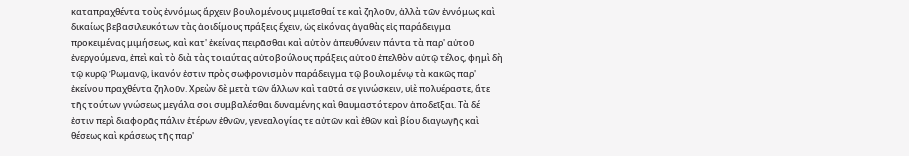καταπραχθέντα τοὺς ἐννόμως ἄρχειν βουλομένους μιμεῖσθαί τε καὶ ζηλοῦν, ἀλλὰ τῶν ἐννόμως καὶ δικαίως βεβασιλευκότων τὰς ἀοιδίμους πράξεις ἔχειν, ὡς εἰκόνας ἀγαθὰς εἰς παράδειγμα προκειμένας μιμήσεως, καὶ κατ' ἐκείνας πειρᾶσθαι καὶ αὐτὸν ἀπευθύνειν πάντα τὰ παρ' αὐτοῦ ἐνεργούμενα, ἐπεὶ καὶ τὸ διὰ τὰς τοιαύτας αὐτοβούλους πράξεις αὐτοῦ ἐπελθὸν αὐτῷ τέλος, φημὶ δὴ τῷ κυρῷ Ῥωμανῷ, ἱκανόν ἐστιν πρὸς σωφρονισμὸν παράδειγμα τῷ βουλομένῳ τὰ κακῶς παρ' ἐκείνου πραχθέντα ζηλοῦν. Χρεὼν δὲ μετὰ τῶν ἄλλων καὶ ταῦτά σε γινώσκειν, υἱὲ πολυέραστε, ἅτε τῆς τούτων γνώσεως μεγάλα σοι συμβαλέσθαι δυναμένης καὶ θαυμαστότερον ἀποδεῖξαι. Τὰ δέ ἐστιν περὶ διαφορᾶς πάλιν ἑτέρων ἐθνῶν, γενεαλογίας τε αὐτῶν καὶ ἐθῶν καὶ βίου διαγωγῆς καὶ θέσεως καὶ κράσεως τῆς παρ'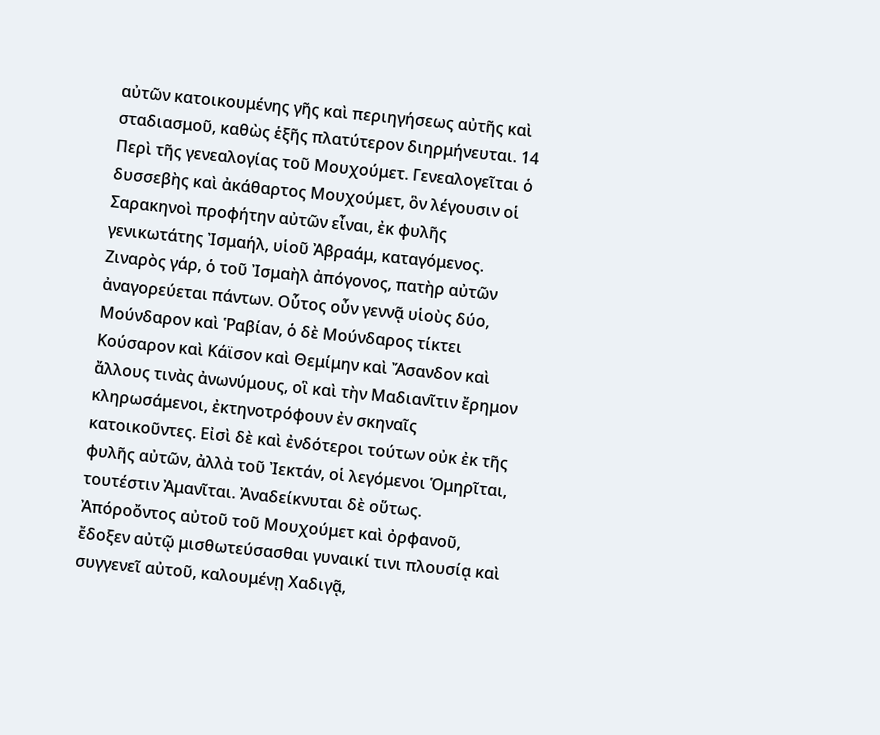αὐτῶν κατοικουμένης γῆς καὶ περιηγήσεως αὐτῆς καὶ σταδιασμοῦ, καθὼς ἑξῆς πλατύτερον διηρμήνευται. 14 Περὶ τῆς γενεαλογίας τοῦ Μουχούμετ. Γενεαλογεῖται ὁ δυσσεβὴς καὶ ἀκάθαρτος Μουχούμετ, ὃν λέγουσιν οἱ Σαρακηνοὶ προφήτην αὐτῶν εἶναι, ἐκ φυλῆς γενικωτάτης Ἰσμαήλ, υἱοῦ Ἀβραάμ, καταγόμενος. Ζιναρὸς γάρ, ὁ τοῦ Ἰσμαὴλ ἀπόγονος, πατὴρ αὐτῶν ἀναγορεύεται πάντων. Οὗτος οὖν γεννᾷ υἱοὺς δύο, Μούνδαρον καὶ Ῥαβίαν, ὁ δὲ Μούνδαρος τίκτει Κούσαρον καὶ Κάϊσον καὶ Θεμίμην καὶ Ἄσανδον καὶ ἄλλους τινὰς ἀνωνύμους, οἳ καὶ τὴν Μαδιανῖτιν ἔρημον κληρωσάμενοι, ἐκτηνοτρόφουν ἐν σκηναῖς κατοικοῦντες. Εἰσὶ δὲ καὶ ἐνδότεροι τούτων οὐκ ἐκ τῆς φυλῆς αὐτῶν, ἀλλὰ τοῦ Ἰεκτάν, οἱ λεγόμενοι Ὁμηρῖται, τουτέστιν Ἀμανῖται. Ἀναδείκνυται δὲ οὕτως. Ἀπόροὄντος αὐτοῦ τοῦ Μουχούμετ καὶ ὀρφανοῦ, ἔδοξεν αὐτῷ μισθωτεύσασθαι γυναικί τινι πλουσίᾳ καὶ συγγενεῖ αὐτοῦ, καλουμένῃ Χαδιγᾷ,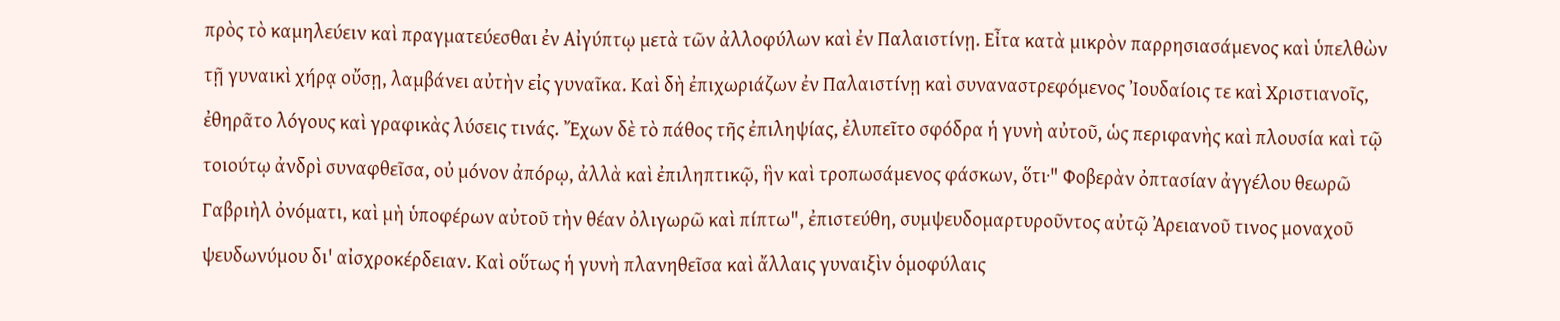πρὸς τὸ καμηλεύειν καὶ πραγματεύεσθαι ἐν Αἰγύπτῳ μετὰ τῶν ἀλλοφύλων καὶ ἐν Παλαιστίνῃ. Εἶτα κατὰ μικρὸν παρρησιασάμενος καὶ ὑπελθὼν τῇ γυναικὶ χήρᾳ οὔσῃ, λαμβάνει αὐτὴν εἰς γυναῖκα. Καὶ δὴ ἐπιχωριάζων ἐν Παλαιστίνῃ καὶ συναναστρεφόμενος Ἰουδαίοις τε καὶ Χριστιανοῖς, ἐθηρᾶτο λόγους καὶ γραφικὰς λύσεις τινάς. Ἔχων δὲ τὸ πάθος τῆς ἐπιληψίας, ἐλυπεῖτο σφόδρα ἡ γυνὴ αὐτοῦ, ὡς περιφανὴς καὶ πλουσία καὶ τῷ τοιούτῳ ἀνδρὶ συναφθεῖσα, οὐ μόνον ἀπόρῳ, ἀλλὰ καὶ ἐπιληπτικῷ, ἣν καὶ τροπωσάμενος φάσκων, ὅτι·" Φοβερὰν ὀπτασίαν ἀγγέλου θεωρῶ Γαβριὴλ ὀνόματι, καὶ μὴ ὑποφέρων αὐτοῦ τὴν θέαν ὀλιγωρῶ καὶ πίπτω", ἐπιστεύθη, συμψευδομαρτυροῦντος αὐτῷ Ἀρειανοῦ τινος μοναχοῦ ψευδωνύμου δι' αἰσχροκέρδειαν. Καὶ οὕτως ἡ γυνὴ πλανηθεῖσα καὶ ἄλλαις γυναιξὶν ὁμοφύλαις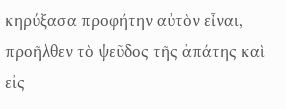κηρύξασα προφήτην αὐτὸν εἶναι, προῆλθεν τὸ ψεῦδος τῆς ἀπάτης καὶ εἰς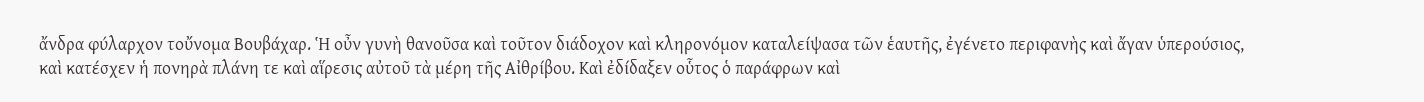ἄνδρα φύλαρχον τοὔνομα Βουβάχαρ. Ἡ οὖν γυνὴ θανοῦσα καὶ τοῦτον διάδοχον καὶ κληρονόμον καταλείψασα τῶν ἑαυτῆς, ἐγένετο περιφανὴς καὶ ἄγαν ὑπερούσιος, καὶ κατέσχεν ἡ πονηρὰ πλάνη τε καὶ αἵρεσις αὐτοῦ τὰ μέρη τῆς Αἰθρίβου. Καὶ ἐδίδαξεν οὗτος ὁ παράφρων καὶ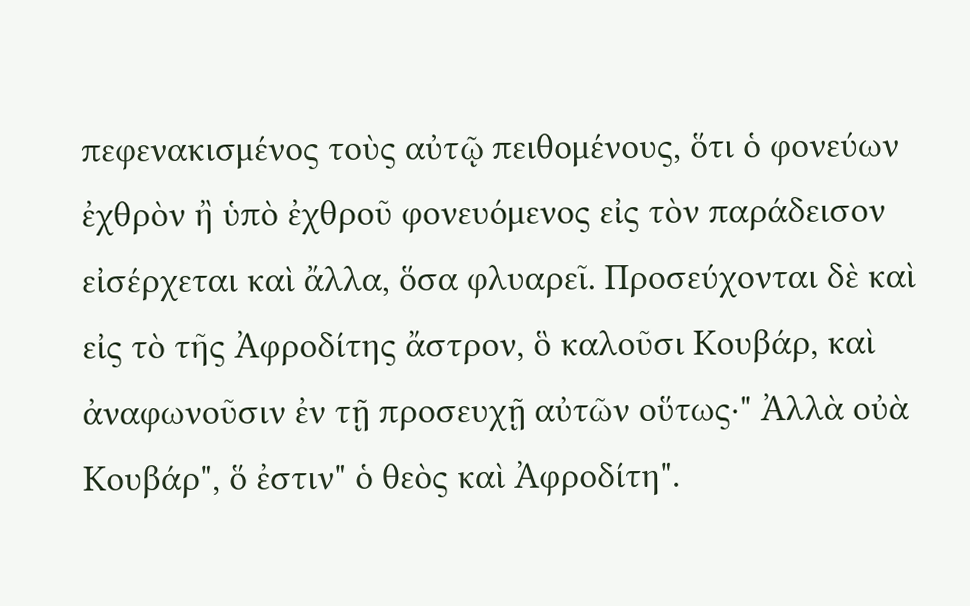πεφενακισμένος τοὺς αὐτῷ πειθομένους, ὅτι ὁ φονεύων ἐχθρὸν ἢ ὑπὸ ἐχθροῦ φονευόμενος εἰς τὸν παράδεισον εἰσέρχεται καὶ ἄλλα, ὅσα φλυαρεῖ. Προσεύχονται δὲ καὶ εἰς τὸ τῆς Ἀφροδίτης ἄστρον, ὃ καλοῦσι Κουβάρ, καὶ ἀναφωνοῦσιν ἐν τῇ προσευχῇ αὐτῶν οὕτως·" Ἀλλὰ οὐὰ Κουβάρ", ὅ ἐστιν" ὁ θεὸς καὶ Ἀφροδίτη".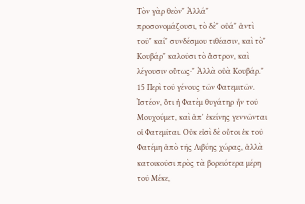Τὸν γὰρ θεὸν" Ἀλλά" προσονομάζουσι, τὸ δὲ" οὐά" ἀντὶ τοῦ" καί" συνδέσμου τιθέασιν, καὶ τὸ" Κουβάρ" καλοῦσι τὸ ἄστρον, καὶ λέγουσιν οὕτως·" Ἀλλὰ οὐὰ Κουβάρ." 15 Περὶ τοῦ γένους τῶν Φατεμιτῶν. Ἰστέον, ὅτι ἡ Φατὲμ θυγάτηρ ἦν τοῦ Μουχούμετ, καὶ ἀπ' ἐκείνης γεννῶνται οἱ Φατεμῖται. Οὐκ εἰσὶ δὲ οὗτοι ἐκ τοῦ Φατέμη ἀπὸ τῆς Λιβύης χώρας, ἀλλὰ κατοικοῦσι πρὸς τὰ βορειότερα μέρη τοῦ Μέκε,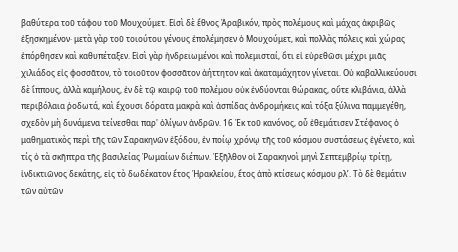βαθύτερα τοῦ τάφου τοῦ Μουχούμετ. Εἰσὶ δὲ ἔθνος Ἀραβικόν, πρὸς πολέμους καὶ μάχας ἀκριβῶς ἐξησκημένον· μετὰ γὰρ τοῦ τοιούτου γένους ἐπολέμησεν ὁ Μουχούμετ, καὶ πολλὰς πόλεις καὶ χώρας ἐπόρθησεν καὶ καθυπέταξεν. Εἰσὶ γὰρ ἠνδρειωμένοι καὶ πολεμισταί, ὅτι εἰ εὑρεθῶσι μέχρι μιᾶς χιλιάδος εἰς φοσσᾶτον, τὸ τοιοῦτον φοσσᾶτον ἀήττητον καὶ ἀκαταμάχητον γίνεται. Οὐ καβαλλικεύουσι δὲ ἵππους, ἀλλὰ καμήλους, ἐν δὲ τῷ καιρῷ τοῦ πολέμου οὐκ ἐνδύονται θώρακας, οὔτε κλιβάνια, ἀλλὰ περιβόλαια ῥοδωτά, καὶ ἔχουσι δόρατα μακρὰ καὶ ἀσπίδας ἀνδρομήκεις καὶ τόξα ξύλινα παμμεγέθη, σχεδὸν μὴ δυνάμενα τείνεσθαι παρ' ὀλίγων ἀνδρῶν. 16 Ἐκ τοῦ κανόνος, οὗ ἐθεμάτισεν Στέφανος ὁ μαθηματικὸς περὶ τῆς τῶν Σαρακηνῶν ἐξόδου, ἐν ποίῳ χρόνῳ τῆς τοῦ κόσμου συστάσεως ἐγένετο, καὶ τίς ὁ τὰ σκῆπτρα τῆς βασιλείας Ῥωμαίων διέπων. Ἐξῆλθον οἱ Σαρακηνοὶ μηνὶ Σεπτεμβρίῳ τρίτῃ, ἰνδικτιῶνος δεκάτης, εἰς τὸ δωδέκατον ἔτος Ἡρακλείου, ἔτος ἀπὸ κτίσεως κόσμου ρλʹ. Τὸ δὲ θεμάτιν τῶν αὐτῶν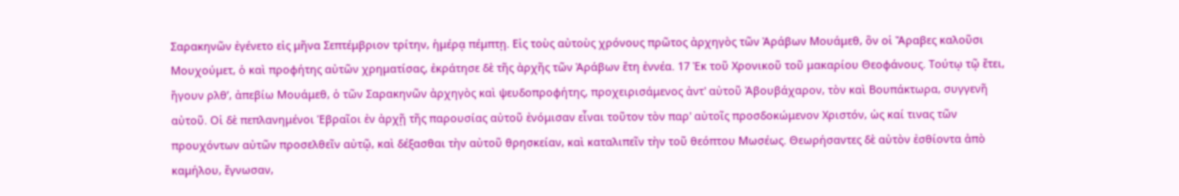Σαρακηνῶν ἐγένετο εἰς μῆνα Σεπτέμβριον τρίτην, ἡμέρᾳ πέμπτῃ. Εἰς τοὺς αὐτοὺς χρόνους πρῶτος ἀρχηγὸς τῶν Ἀράβων Μουάμεθ, ὃν οἱ Ἄραβες καλοῦσι Μουχούμετ, ὁ καὶ προφήτης αὐτῶν χρηματίσας, ἐκράτησε δὲ τῆς ἀρχῆς τῶν Ἀράβων ἔτη ἐννέα. 17 Ἐκ τοῦ Χρονικοῦ τοῦ μακαρίου Θεοφάνους. Τούτῳ τῷ ἔτει, ἤγουν ρλθʹ, ἀπεβίω Μουάμεθ, ὁ τῶν Σαρακηνῶν ἀρχηγὸς καὶ ψευδοπροφήτης, προχειρισάμενος ἀντ' αὐτοῦ Ἀβουβάχαρον, τὸν καὶ Βουπάκτωρα, συγγενῆ αὐτοῦ. Οἱ δὲ πεπλανημένοι Ἑβραῖοι ἐν ἀρχῇ τῆς παρουσίας αὐτοῦ ἐνόμισαν εἶναι τοῦτον τὸν παρ' αὐτοῖς προσδοκώμενον Χριστόν, ὡς καί τινας τῶν προυχόντων αὐτῶν προσελθεῖν αὐτῷ, καὶ δέξασθαι τὴν αὐτοῦ θρησκείαν, καὶ καταλιπεῖν τὴν τοῦ θεόπτου Μωσέως. Θεωρήσαντες δὲ αὐτὸν ἐσθίοντα ἀπὸ καμήλου, ἔγνωσαν,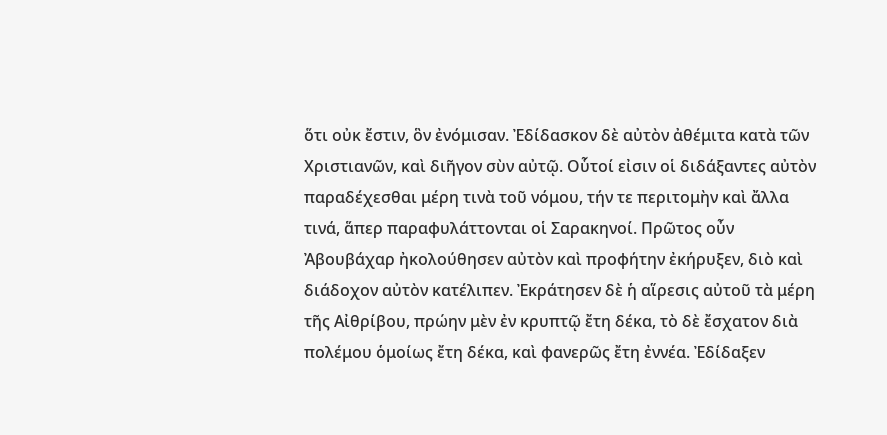ὅτι οὐκ ἔστιν, ὃν ἐνόμισαν. Ἐδίδασκον δὲ αὐτὸν ἀθέμιτα κατὰ τῶν Χριστιανῶν, καὶ διῆγον σὺν αὐτῷ. Οὗτοί εἰσιν οἱ διδάξαντες αὐτὸν παραδέχεσθαι μέρη τινὰ τοῦ νόμου, τήν τε περιτομὴν καὶ ἄλλα τινά, ἅπερ παραφυλάττονται οἱ Σαρακηνοί. Πρῶτος οὖν Ἀβουβάχαρ ἠκολούθησεν αὐτὸν καὶ προφήτην ἐκήρυξεν, διὸ καὶ διάδοχον αὐτὸν κατέλιπεν. Ἐκράτησεν δὲ ἡ αἵρεσις αὐτοῦ τὰ μέρη τῆς Αἰθρίβου, πρώην μὲν ἐν κρυπτῷ ἔτη δέκα, τὸ δὲ ἔσχατον διὰ πολέμου ὁμοίως ἔτη δέκα, καὶ φανερῶς ἔτη ἐννέα. Ἐδίδαξεν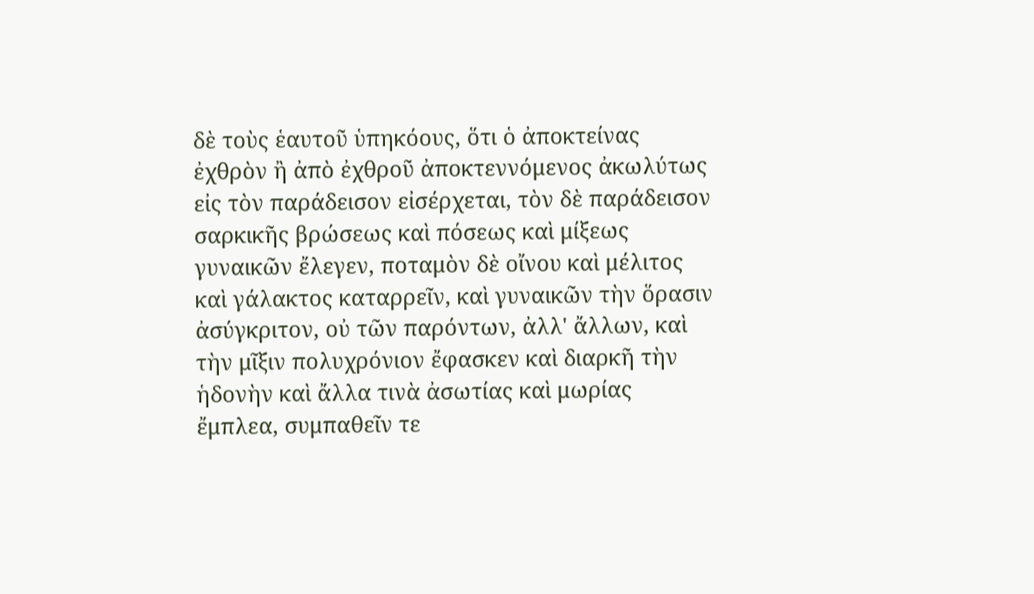δὲ τοὺς ἑαυτοῦ ὑπηκόους, ὅτι ὁ ἀποκτείνας ἐχθρὸν ἢ ἀπὸ ἐχθροῦ ἀποκτεννόμενος ἀκωλύτως εἰς τὸν παράδεισον εἰσέρχεται, τὸν δὲ παράδεισον σαρκικῆς βρώσεως καὶ πόσεως καὶ μίξεως γυναικῶν ἔλεγεν, ποταμὸν δὲ οἴνου καὶ μέλιτος καὶ γάλακτος καταρρεῖν, καὶ γυναικῶν τὴν ὅρασιν ἀσύγκριτον, οὐ τῶν παρόντων, ἀλλ' ἄλλων, καὶ τὴν μῖξιν πολυχρόνιον ἔφασκεν καὶ διαρκῆ τὴν ἡδονὴν καὶ ἄλλα τινὰ ἀσωτίας καὶ μωρίας ἔμπλεα, συμπαθεῖν τε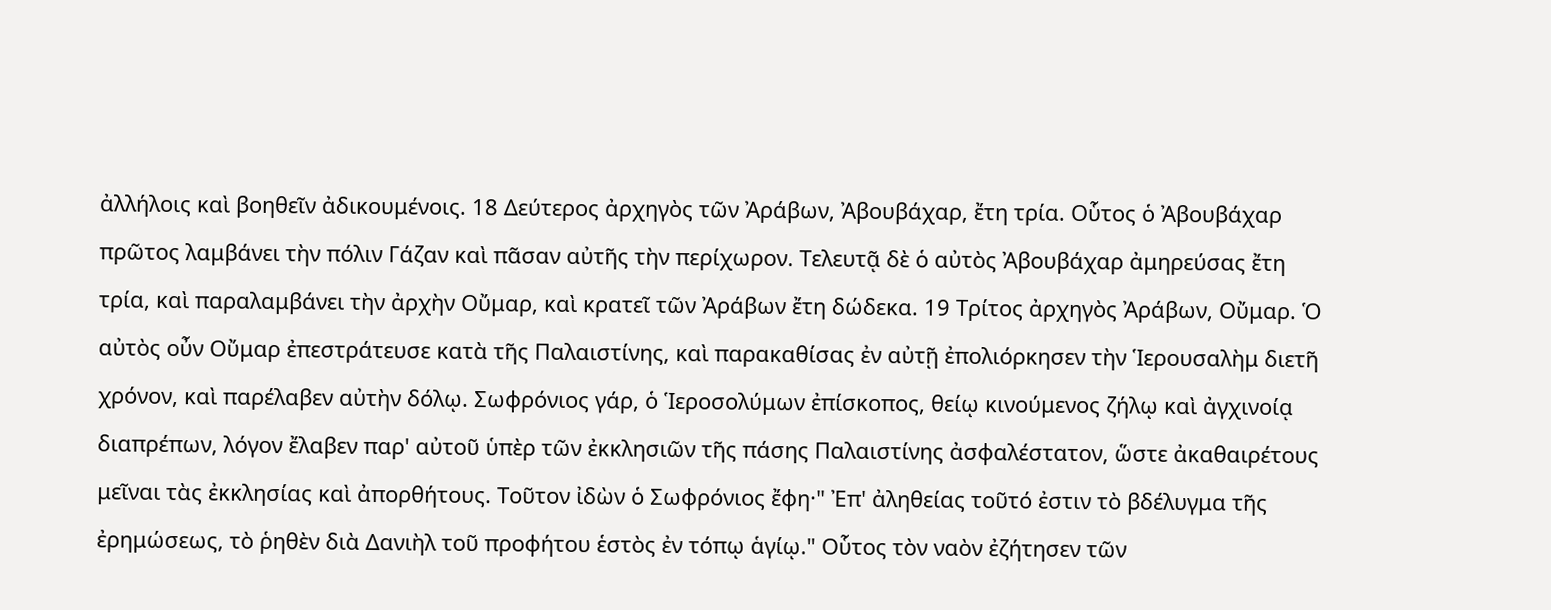ἀλλήλοις καὶ βοηθεῖν ἀδικουμένοις. 18 Δεύτερος ἀρχηγὸς τῶν Ἀράβων, Ἀβουβάχαρ, ἔτη τρία. Οὗτος ὁ Ἀβουβάχαρ πρῶτος λαμβάνει τὴν πόλιν Γάζαν καὶ πᾶσαν αὐτῆς τὴν περίχωρον. Τελευτᾷ δὲ ὁ αὐτὸς Ἀβουβάχαρ ἀμηρεύσας ἔτη τρία, καὶ παραλαμβάνει τὴν ἀρχὴν Οὔμαρ, καὶ κρατεῖ τῶν Ἀράβων ἔτη δώδεκα. 19 Τρίτος ἀρχηγὸς Ἀράβων, Οὔμαρ. Ὁ αὐτὸς οὖν Οὔμαρ ἐπεστράτευσε κατὰ τῆς Παλαιστίνης, καὶ παρακαθίσας ἐν αὐτῇ ἐπολιόρκησεν τὴν Ἱερουσαλὴμ διετῆ χρόνον, καὶ παρέλαβεν αὐτὴν δόλῳ. Σωφρόνιος γάρ, ὁ Ἱεροσολύμων ἐπίσκοπος, θείῳ κινούμενος ζήλῳ καὶ ἀγχινοίᾳ διαπρέπων, λόγον ἔλαβεν παρ' αὐτοῦ ὑπὲρ τῶν ἐκκλησιῶν τῆς πάσης Παλαιστίνης ἀσφαλέστατον, ὥστε ἀκαθαιρέτους μεῖναι τὰς ἐκκλησίας καὶ ἀπορθήτους. Τοῦτον ἰδὼν ὁ Σωφρόνιος ἔφη·" Ἐπ' ἀληθείας τοῦτό ἐστιν τὸ βδέλυγμα τῆς ἐρημώσεως, τὸ ῥηθὲν διὰ Δανιὴλ τοῦ προφήτου ἑστὸς ἐν τόπῳ ἁγίῳ." Οὗτος τὸν ναὸν ἐζήτησεν τῶν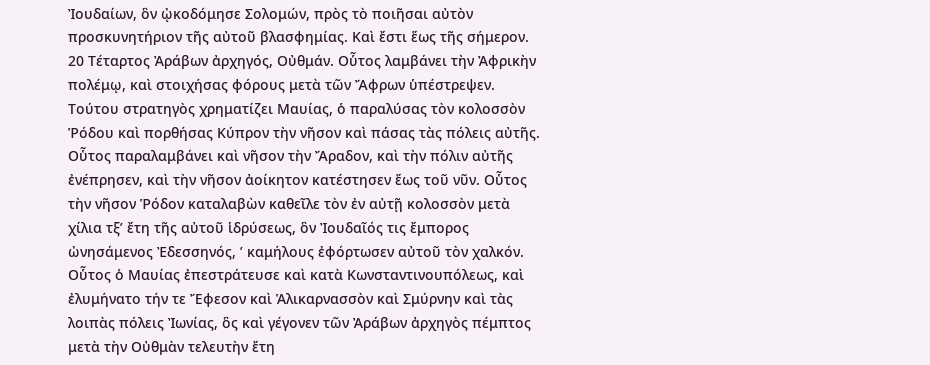Ἰουδαίων, ὃν ᾠκοδόμησε Σολομών, πρὸς τὸ ποιῆσαι αὐτὸν προσκυνητήριον τῆς αὐτοῦ βλασφημίας. Καὶ ἔστι ἕως τῆς σήμερον. 20 Τέταρτος Ἀράβων ἀρχηγός, Οὐθμάν. Οὗτος λαμβάνει τὴν Ἀφρικὴν πολέμῳ, καὶ στοιχήσας φόρους μετὰ τῶν Ἄφρων ὑπέστρεψεν. Τούτου στρατηγὸς χρηματίζει Μαυίας, ὁ παραλύσας τὸν κολοσσὸν Ῥόδου καὶ πορθήσας Κύπρον τὴν νῆσον καὶ πάσας τὰς πόλεις αὐτῆς. Οὗτος παραλαμβάνει καὶ νῆσον τὴν Ἄραδον, καὶ τὴν πόλιν αὐτῆς ἐνέπρησεν, καὶ τὴν νῆσον ἀοίκητον κατέστησεν ἕως τοῦ νῦν. Οὗτος τὴν νῆσον Ῥόδον καταλαβὼν καθεῖλε τὸν ἐν αὐτῇ κολοσσὸν μετὰ χίλια τξʹ ἔτη τῆς αὐτοῦ ἱδρύσεως, ὃν Ἰουδαῖός τις ἔμπορος ὠνησάμενος Ἐδεσσηνός, ʹ καμήλους ἐφόρτωσεν αὐτοῦ τὸν χαλκόν. Οὗτος ὁ Μαυίας ἐπεστράτευσε καὶ κατὰ Κωνσταντινουπόλεως, καὶ ἐλυμήνατο τήν τε Ἔφεσον καὶ Ἁλικαρνασσὸν καὶ Σμύρνην καὶ τὰς λοιπὰς πόλεις Ἰωνίας, ὃς καὶ γέγονεν τῶν Ἀράβων ἀρχηγὸς πέμπτος μετὰ τὴν Οὐθμὰν τελευτὴν ἔτη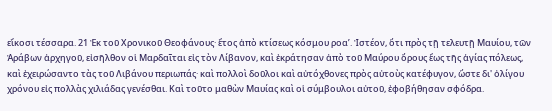εἴκοσι τέσσαρα. 21 Ἐκ τοῦ Χρονικοῦ Θεοφάνους· ἔτος ἀπὸ κτίσεως κόσμου ροαʹ. Ἰστέον, ὅτι πρὸς τῇ τελευτῇ Μαυίου, τῶν Ἀράβων ἀρχηγοῦ, εἰσῆλθον οἱ Μαρδαῗται εἰς τὸν Λίβανον, καὶ ἐκράτησαν ἀπὸ τοῦ Μαύρου ὄρους ἕως τῆς ἁγίας πόλεως, καὶ ἐχειρώσαντο τὰς τοῦ Λιβάνου περιωπάς· καὶ πολλοὶ δοῦλοι καὶ αὐτόχθονες πρὸς αὐτοὺς κατέφυγον, ὥστε δι' ὀλίγου χρόνου εἰς πολλὰς χιλιάδας γενέσθαι. Καὶ τοῦτο μαθὼν Μαυίας καὶ οἱ σύμβουλοι αὐτοῦ, ἐφοβήθησαν σφόδρα.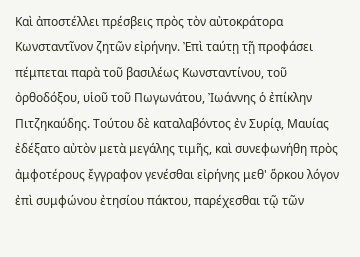Καὶ ἀποστέλλει πρέσβεις πρὸς τὸν αὐτοκράτορα Κωνσταντῖνον ζητῶν εἰρήνην. Ἐπὶ ταύτῃ τῇ προφάσει πέμπεται παρὰ τοῦ βασιλέως Κωνσταντίνου, τοῦ ὀρθοδόξου, υἱοῦ τοῦ Πωγωνάτου, Ἰωάννης ὁ ἐπίκλην Πιτζηκαύδης. Τούτου δὲ καταλαβόντος ἐν Συρίᾳ, Μαυίας ἐδέξατο αὐτὸν μετὰ μεγάλης τιμῆς, καὶ συνεφωνήθη πρὸς ἀμφοτέρους ἔγγραφον γενέσθαι εἰρήνης μεθ' ὅρκου λόγον ἐπὶ συμφώνου ἐτησίου πάκτου, παρέχεσθαι τῷ τῶν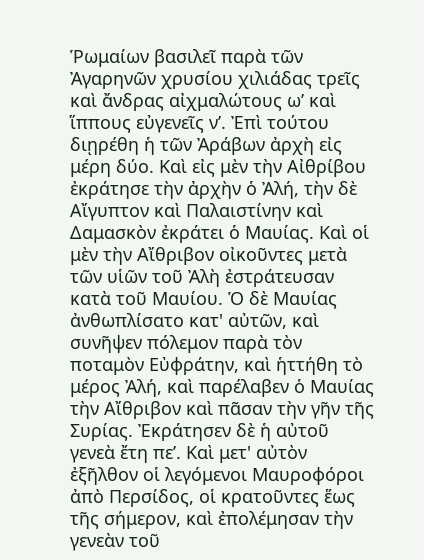Ῥωμαίων βασιλεῖ παρὰ τῶν Ἀγαρηνῶν χρυσίου χιλιάδας τρεῖς καὶ ἄνδρας αἰχμαλώτους ωʹ καὶ ἵππους εὐγενεῖς νʹ. Ἐπὶ τούτου διῃρέθη ἡ τῶν Ἀράβων ἀρχὴ εἰς μέρη δύο. Καὶ εἰς μὲν τὴν Αἰθρίβου ἐκράτησε τὴν ἀρχὴν ὁ Ἀλή, τὴν δὲ Αἴγυπτον καὶ Παλαιστίνην καὶ Δαμασκὸν ἐκράτει ὁ Μαυίας. Καὶ οἱ μὲν τὴν Αἴθριβον οἰκοῦντες μετὰ τῶν υἱῶν τοῦ Ἀλὴ ἐστράτευσαν κατὰ τοῦ Μαυίου. Ὁ δὲ Μαυίας ἀνθωπλίσατο κατ' αὐτῶν, καὶ συνῆψεν πόλεμον παρὰ τὸν ποταμὸν Εὐφράτην, καὶ ἡττήθη τὸ μέρος Ἀλή, καὶ παρέλαβεν ὁ Μαυίας τὴν Αἴθριβον καὶ πᾶσαν τὴν γῆν τῆς Συρίας. Ἐκράτησεν δὲ ἡ αὐτοῦ γενεὰ ἔτη πεʹ. Καὶ μετ' αὐτὸν ἐξῆλθον οἱ λεγόμενοι Μαυροφόροι ἀπὸ Περσίδος, οἱ κρατοῦντες ἕως τῆς σήμερον, καὶ ἐπολέμησαν τὴν γενεὰν τοῦ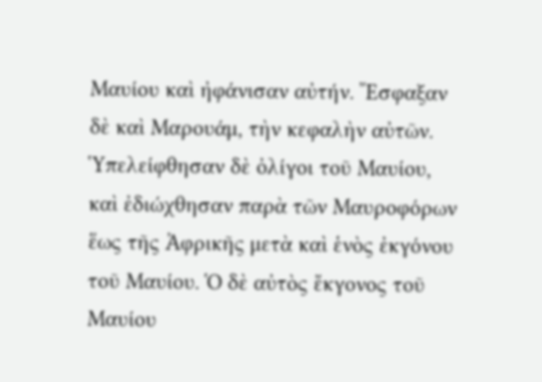Μαυίου καὶ ἠφάνισαν αὐτήν. Ἔσφαξαν δὲ καὶ Μαρουάμ, τὴν κεφαλὴν αὐτῶν. Ὑπελείφθησαν δὲ ὀλίγοι τοῦ Μαυίου, καὶ ἐδιώχθησαν παρὰ τῶν Μαυροφόρων ἕως τῆς Ἀφρικῆς μετὰ καὶ ἑνὸς ἐκγόνου τοῦ Μαυίου. Ὁ δὲ αὐτὸς ἔκγονος τοῦ Μαυίου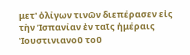μετ' ὀλίγων τινῶν διεπέρασεν εἰς τὴν Ἱσπανίαν ἐν ταῖς ἡμέραις Ἰουστινιανοῦ τοῦ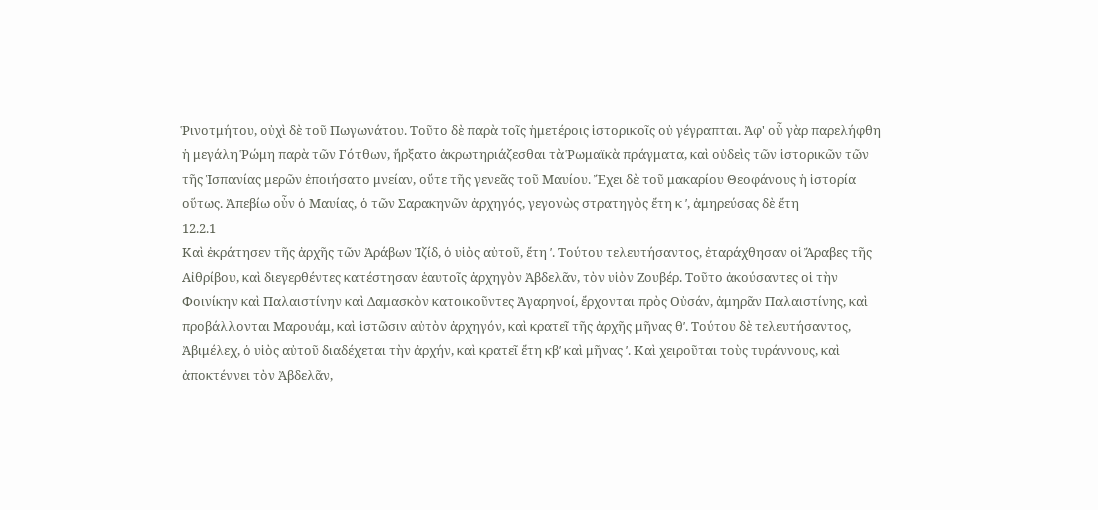Ῥινοτμήτου, οὐχὶ δὲ τοῦ Πωγωνάτου. Τοῦτο δὲ παρὰ τοῖς ἡμετέροις ἱστορικοῖς οὐ γέγραπται. Ἀφ' οὗ γὰρ παρελήφθη ἡ μεγάλη Ῥώμη παρὰ τῶν Γότθων, ἤρξατο ἀκρωτηριάζεσθαι τὰ Ῥωμαϊκὰ πράγματα, καὶ οὐδεὶς τῶν ἱστορικῶν τῶν τῆς Ἱσπανίας μερῶν ἐποιήσατο μνείαν, οὔτε τῆς γενεᾶς τοῦ Μαυίου. Ἔχει δὲ τοῦ μακαρίου Θεοφάνους ἡ ἱστορία οὕτως. Ἀπεβίω οὖν ὁ Μαυίας, ὁ τῶν Σαρακηνῶν ἀρχηγός, γεγονὼς στρατηγὸς ἔτη κ ʹ, ἀμηρεύσας δὲ ἔτη
12.2.1
Καὶ ἐκράτησεν τῆς ἀρχῆς τῶν Ἀράβων Ἰζίδ, ὁ υἱὸς αὐτοῦ, ἔτη ʹ. Τούτου τελευτήσαντος, ἐταράχθησαν οἱ Ἄραβες τῆς Αἰθρίβου, καὶ διεγερθέντες κατέστησαν ἑαυτοῖς ἀρχηγὸν Ἀβδελᾶν, τὸν υἱὸν Ζουβέρ. Τοῦτο ἀκούσαντες οἱ τὴν Φοινίκην καὶ Παλαιστίνην καὶ Δαμασκὸν κατοικοῦντες Ἀγαρηνοί, ἔρχονται πρὸς Οὐσάν, ἀμηρᾶν Παλαιστίνης, καὶ προβάλλονται Μαρουάμ, καὶ ἱστῶσιν αὐτὸν ἀρχηγόν, καὶ κρατεῖ τῆς ἀρχῆς μῆνας θʹ. Τούτου δὲ τελευτήσαντος, Ἀβιμέλεχ, ὁ υἱὸς αὐτοῦ διαδέχεται τὴν ἀρχήν, καὶ κρατεῖ ἔτη κβʹ καὶ μῆνας ʹ. Καὶ χειροῦται τοὺς τυράννους, καὶ ἀποκτέννει τὸν Ἀβδελᾶν,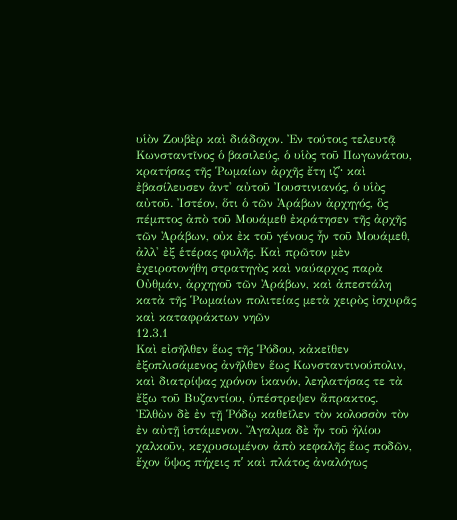υἱὸν Ζουβὲρ καὶ διάδοχον. Ἐν τούτοις τελευτᾷ Κωνσταντῖνος ὁ βασιλεύς, ὁ υἱὸς τοῦ Πωγωνάτου, κρατήσας τῆς Ῥωμαίων ἀρχῆς ἔτη ιζʹ· καὶ ἐβασίλευσεν ἀντ' αὐτοῦ Ἰουστινιανός, ὁ υἱὸς αὐτοῦ. Ἰστέον, ὅτι ὁ τῶν Ἀράβων ἀρχηγός, ὃς πέμπτος ἀπὸ τοῦ Μουάμεθ ἐκράτησεν τῆς ἀρχῆς τῶν Ἀράβων, οὐκ ἐκ τοῦ γένους ἦν τοῦ Μουάμεθ, ἀλλ' ἐξ ἑτέρας φυλῆς. Καὶ πρῶτον μὲν ἐχειροτονήθη στρατηγὸς καὶ ναύαρχος παρὰ Οὐθμάν, ἀρχηγοῦ τῶν Ἀράβων, καὶ ἀπεστάλη κατὰ τῆς Ῥωμαίων πολιτείας μετὰ χειρὸς ἰσχυρᾶς καὶ καταφράκτων νηῶν
12.3.1
Καὶ εἰσῆλθεν ἕως τῆς Ῥόδου, κἀκεῖθεν ἐξοπλισάμενος ἀνῆλθεν ἕως Κωνσταντινούπολιν, καὶ διατρίψας χρόνον ἱκανόν, λεηλατήσας τε τὰ ἔξω τοῦ Βυζαντίου, ὑπέστρεψεν ἄπρακτος. Ἐλθὼν δὲ ἐν τῇ Ῥόδῳ καθεῖλεν τὸν κολοσσὸν τὸν ἐν αὐτῇ ἱστάμενον. Ἄγαλμα δὲ ἦν τοῦ ἡλίου χαλκοῦν, κεχρυσωμένον ἀπὸ κεφαλῆς ἕως ποδῶν, ἔχον ὕψος πήχεις πʹ καὶ πλάτος ἀναλόγως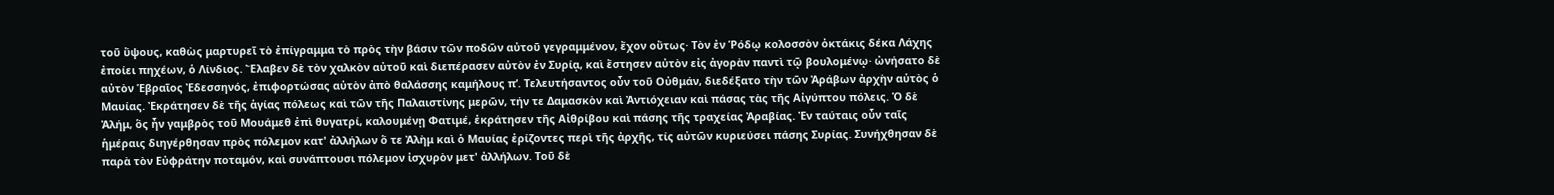τοῦ ὕψους, καθὼς μαρτυρεῖ τὸ ἐπίγραμμα τὸ πρὸς τὴν βάσιν τῶν ποδῶν αὐτοῦ γεγραμμένον, ἔχον οὕτως· Τὸν ἐν Ῥόδῳ κολοσσὸν ὀκτάκις δέκα Λάχης ἐποίει πηχέων, ὁ Λίνδιος. Ἔλαβεν δὲ τὸν χαλκὸν αὐτοῦ καὶ διεπέρασεν αὐτὸν ἐν Συρίᾳ, καὶ ἔστησεν αὐτὸν εἰς ἀγορὰν παντὶ τῷ βουλομένῳ· ὠνήσατο δὲ αὐτὸν Ἑβραῖος Ἐδεσσηνός, ἐπιφορτώσας αὐτὸν ἀπὸ θαλάσσης καμήλους πʹ. Τελευτήσαντος οὖν τοῦ Οὐθμάν, διεδέξατο τὴν τῶν Ἀράβων ἀρχὴν αὐτὸς ὁ Μαυίας. Ἐκράτησεν δὲ τῆς ἁγίας πόλεως καὶ τῶν τῆς Παλαιστίνης μερῶν, τήν τε Δαμασκὸν καὶ Ἀντιόχειαν καὶ πάσας τὰς τῆς Αἰγύπτου πόλεις. Ὁ δὲ Ἀλήμ, ὃς ἦν γαμβρὸς τοῦ Μουάμεθ ἐπὶ θυγατρί, καλουμένῃ Φατιμέ, ἐκράτησεν τῆς Αἰθρίβου καὶ πάσης τῆς τραχείας Ἀραβίας. Ἐν ταύταις οὖν ταῖς ἡμέραις διηγέρθησαν πρὸς πόλεμον κατ' ἀλλήλων ὅ τε Ἀλὴμ καὶ ὁ Μαυίας ἐρίζοντες περὶ τῆς ἀρχῆς, τίς αὐτῶν κυριεύσει πάσης Συρίας. Συνήχθησαν δὲ παρὰ τὸν Εὐφράτην ποταμόν, καὶ συνάπτουσι πόλεμον ἰσχυρὸν μετ' ἀλλήλων. Τοῦ δὲ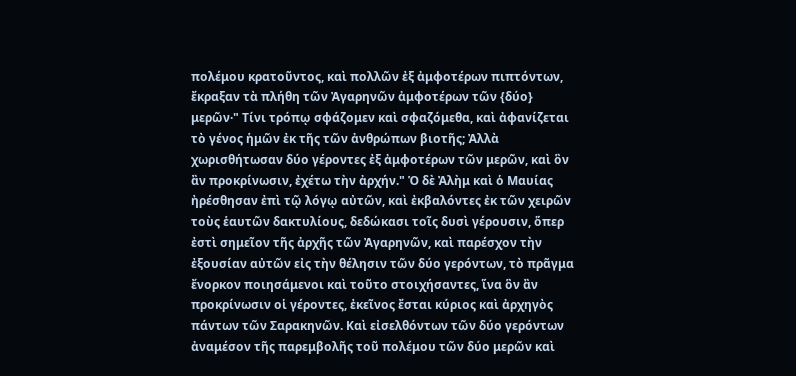πολέμου κρατοῦντος, καὶ πολλῶν ἐξ ἀμφοτέρων πιπτόντων, ἔκραξαν τὰ πλήθη τῶν Ἀγαρηνῶν ἀμφοτέρων τῶν {δύο} μερῶν·" Τίνι τρόπῳ σφάζομεν καὶ σφαζόμεθα, καὶ ἀφανίζεται τὸ γένος ἡμῶν ἐκ τῆς τῶν ἀνθρώπων βιοτῆς; Ἀλλὰ χωρισθήτωσαν δύο γέροντες ἐξ ἀμφοτέρων τῶν μερῶν, καὶ ὃν ἂν προκρίνωσιν, ἐχέτω τὴν ἀρχήν." Ὁ δὲ Ἀλὴμ καὶ ὁ Μαυίας ἠρέσθησαν ἐπὶ τῷ λόγῳ αὐτῶν, καὶ ἐκβαλόντες ἐκ τῶν χειρῶν τοὺς ἑαυτῶν δακτυλίους, δεδώκασι τοῖς δυσὶ γέρουσιν, ὅπερ ἐστὶ σημεῖον τῆς ἀρχῆς τῶν Ἀγαρηνῶν, καὶ παρέσχον τὴν ἐξουσίαν αὐτῶν εἰς τὴν θέλησιν τῶν δύο γερόντων, τὸ πρᾶγμα ἔνορκον ποιησάμενοι καὶ τοῦτο στοιχήσαντες, ἵνα ὃν ἂν προκρίνωσιν οἱ γέροντες, ἐκεῖνος ἔσται κύριος καὶ ἀρχηγὸς πάντων τῶν Σαρακηνῶν. Καὶ εἰσελθόντων τῶν δύο γερόντων ἀναμέσον τῆς παρεμβολῆς τοῦ πολέμου τῶν δύο μερῶν καὶ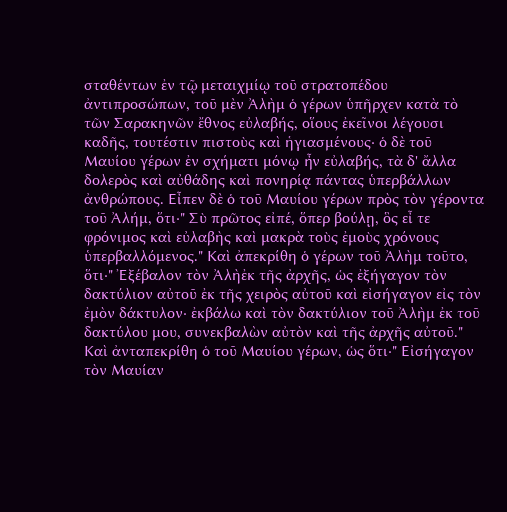σταθέντων ἐν τῷ μεταιχμίῳ τοῦ στρατοπέδου ἀντιπροσώπων, τοῦ μὲν Ἀλὴμ ὁ γέρων ὑπῆρχεν κατὰ τὸ τῶν Σαρακηνῶν ἔθνος εὐλαβής, οἵους ἐκεῖνοι λέγουσι καδῆς, τουτέστιν πιστοὺς καὶ ἡγιασμένους· ὁ δὲ τοῦ Μαυίου γέρων ἐν σχήματι μόνῳ ἦν εὐλαβής, τὰ δ' ἄλλα δολερὸς καὶ αὐθάδης καὶ πονηρίᾳ πάντας ὑπερβάλλων ἀνθρώπους. Εἶπεν δὲ ὁ τοῦ Μαυίου γέρων πρὸς τὸν γέροντα τοῦ Ἀλήμ, ὅτι·" Σὺ πρῶτος εἰπέ, ὅπερ βούλῃ, ὃς εἶ τε φρόνιμος καὶ εὐλαβὴς καὶ μακρὰ τοὺς ἐμοὺς χρόνους ὑπερβαλλόμενος." Καὶ ἀπεκρίθη ὁ γέρων τοῦ Ἀλὴμ τοῦτο, ὅτι·" Ἐξέβαλον τὸν Ἀλὴἐκ τῆς ἀρχῆς, ὡς ἐξήγαγον τὸν δακτύλιον αὐτοῦ ἐκ τῆς χειρὸς αὐτοῦ καὶ εἰσήγαγον εἰς τὸν ἐμὸν δάκτυλον· ἐκβάλω καὶ τὸν δακτύλιον τοῦ Ἀλὴμ ἐκ τοῦ δακτύλου μου, συνεκβαλὼν αὐτὸν καὶ τῆς ἀρχῆς αὐτοῦ." Καὶ ἀνταπεκρίθη ὁ τοῦ Μαυίου γέρων, ὡς ὅτι·" Εἰσήγαγον τὸν Μαυίαν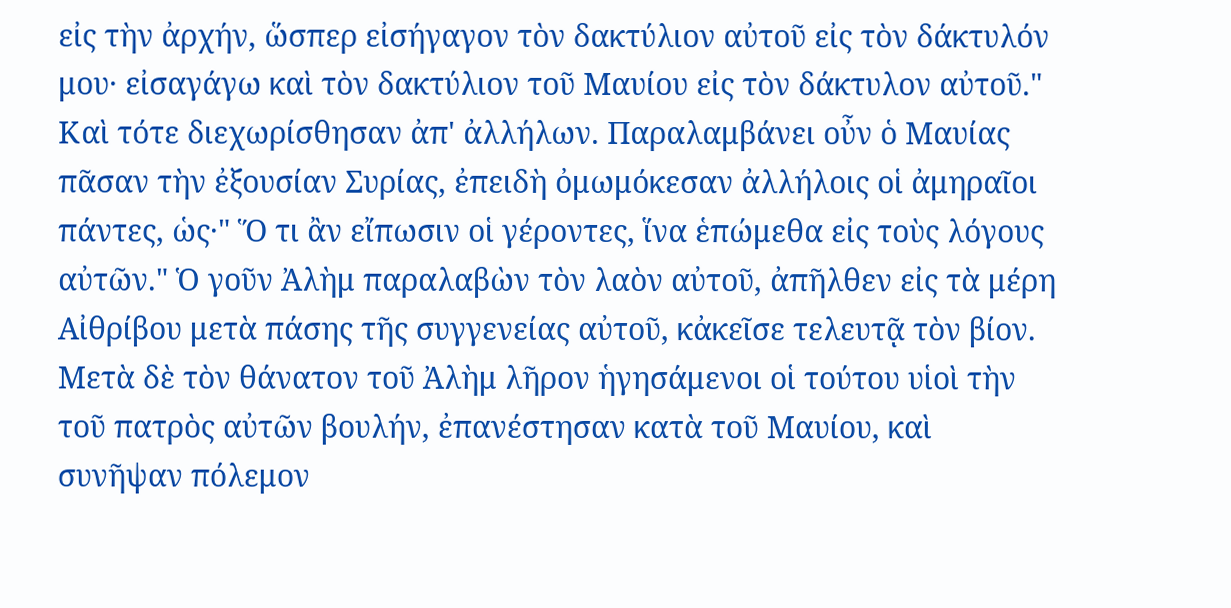εἰς τὴν ἀρχήν, ὥσπερ εἰσήγαγον τὸν δακτύλιον αὐτοῦ εἰς τὸν δάκτυλόν μου· εἰσαγάγω καὶ τὸν δακτύλιον τοῦ Μαυίου εἰς τὸν δάκτυλον αὐτοῦ." Καὶ τότε διεχωρίσθησαν ἀπ' ἀλλήλων. Παραλαμβάνει οὖν ὁ Μαυίας πᾶσαν τὴν ἐξουσίαν Συρίας, ἐπειδὴ ὀμωμόκεσαν ἀλλήλοις οἱ ἀμηραῖοι πάντες, ὡς·" Ὅ τι ἂν εἴπωσιν οἱ γέροντες, ἵνα ἑπώμεθα εἰς τοὺς λόγους αὐτῶν." Ὁ γοῦν Ἀλὴμ παραλαβὼν τὸν λαὸν αὐτοῦ, ἀπῆλθεν εἰς τὰ μέρη Αἰθρίβου μετὰ πάσης τῆς συγγενείας αὐτοῦ, κἀκεῖσε τελευτᾷ τὸν βίον. Μετὰ δὲ τὸν θάνατον τοῦ Ἀλὴμ λῆρον ἡγησάμενοι οἱ τούτου υἱοὶ τὴν τοῦ πατρὸς αὐτῶν βουλήν, ἐπανέστησαν κατὰ τοῦ Μαυίου, καὶ συνῆψαν πόλεμον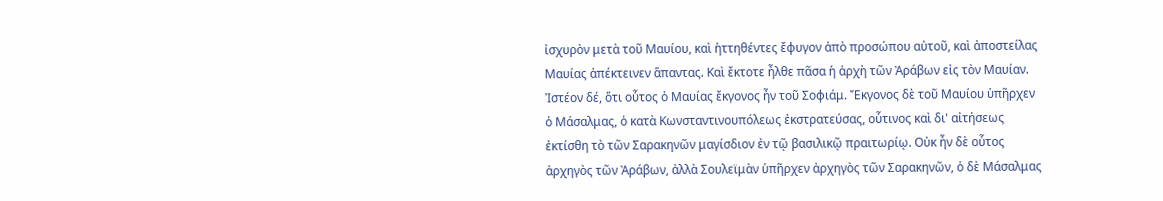ἰσχυρὸν μετὰ τοῦ Μαυίου, καὶ ἡττηθέντες ἔφυγον ἀπὸ προσώπου αὐτοῦ, καὶ ἀποστείλας Μαυίας ἀπέκτεινεν ἅπαντας. Καὶ ἔκτοτε ἦλθε πᾶσα ἡ ἀρχὴ τῶν Ἀράβων εἰς τὸν Μαυίαν. Ἰστέον δέ, ὅτι οὗτος ὁ Μαυίας ἔκγονος ἦν τοῦ Σοφιάμ. Ἔκγονος δὲ τοῦ Μαυίου ὑπῆρχεν ὁ Μάσαλμας, ὁ κατὰ Κωνσταντινουπόλεως ἐκστρατεύσας, οὗτινος καὶ δι' αἰτήσεως ἐκτίσθη τὸ τῶν Σαρακηνῶν μαγίσδιον ἐν τῷ βασιλικῷ πραιτωρίῳ. Οὐκ ἦν δὲ οὗτος ἀρχηγὸς τῶν Ἀράβων, ἀλλὰ Σουλεϊμὰν ὑπῆρχεν ἀρχηγὸς τῶν Σαρακηνῶν, ὁ δὲ Μάσαλμας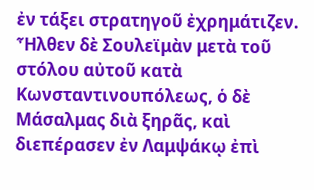ἐν τάξει στρατηγοῦ ἐχρημάτιζεν. Ἦλθεν δὲ Σουλεϊμὰν μετὰ τοῦ στόλου αὐτοῦ κατὰ Κωνσταντινουπόλεως, ὁ δὲ Μάσαλμας διὰ ξηρᾶς, καὶ διεπέρασεν ἐν Λαμψάκῳ ἐπὶ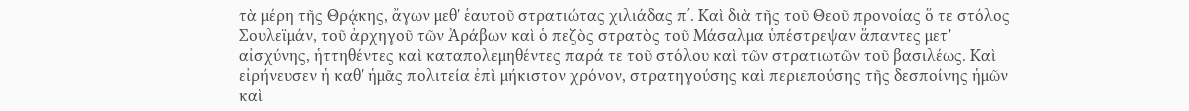τὰ μέρη τῆς Θρᾴκης, ἄγων μεθ' ἑαυτοῦ στρατιώτας χιλιάδας πʹ. Καὶ διὰ τῆς τοῦ Θεοῦ προνοίας ὅ τε στόλος Σουλεϊμάν, τοῦ ἀρχηγοῦ τῶν Ἀράβων καὶ ὁ πεζὸς στρατὸς τοῦ Μάσαλμα ὑπέστρεψαν ἅπαντες μετ' αἰσχύνης, ἡττηθέντες καὶ καταπολεμηθέντες παρά τε τοῦ στόλου καὶ τῶν στρατιωτῶν τοῦ βασιλέως. Καὶ εἰρήνευσεν ἡ καθ' ἡμᾶς πολιτεία ἐπὶ μήκιστον χρόνον, στρατηγούσης καὶ περιεπούσης τῆς δεσποίνης ἡμῶν καὶ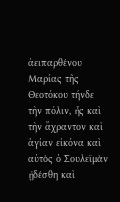ἀειπαρθένου Μαρίας τῆς Θεοτόκου τήνδε τὴν πόλιν, ἧς καὶ τὴν ἄχραντον καὶ ἁγίαν εἰκόνα καὶ αὐτὸς ὁ Σουλεϊμὰν ᾐδέσθη καὶ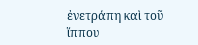ἐνετράπη καὶ τοῦ ἵππου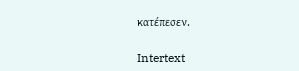κατέπεσεν.

Intertext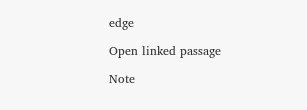edge

Open linked passage

Note